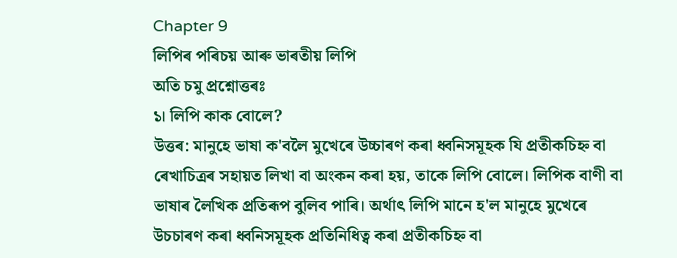Chapter 9
লিপিৰ পৰিচয় আৰু ভাৰতীয় লিপি
অতি চমু প্রশ্নোত্তৰঃ
১। লিপি কাক বোলে?
উত্তৰ: মানুহে ভাষা ক'বলৈ মুখেৰে উচ্চাৰণ কৰা ধ্বনিসমূহক যি প্রতীকচিহ্ন বা ৰেখাচিত্ৰৰ সহায়ত লিখা বা অংকন কৰা হয়, তাকে লিপি বোলে। লিপিক বাণী বা ভাষাৰ লৈখিক প্ৰতিৰূপ বুলিব পাৰি। অর্থাৎ লিপি মানে হ'ল মানুহে মুখেৰে উচচাৰণ কৰা ধ্বনিসমূহক প্রতিনিধিত্ব কৰা প্ৰতীকচিহ্ন বা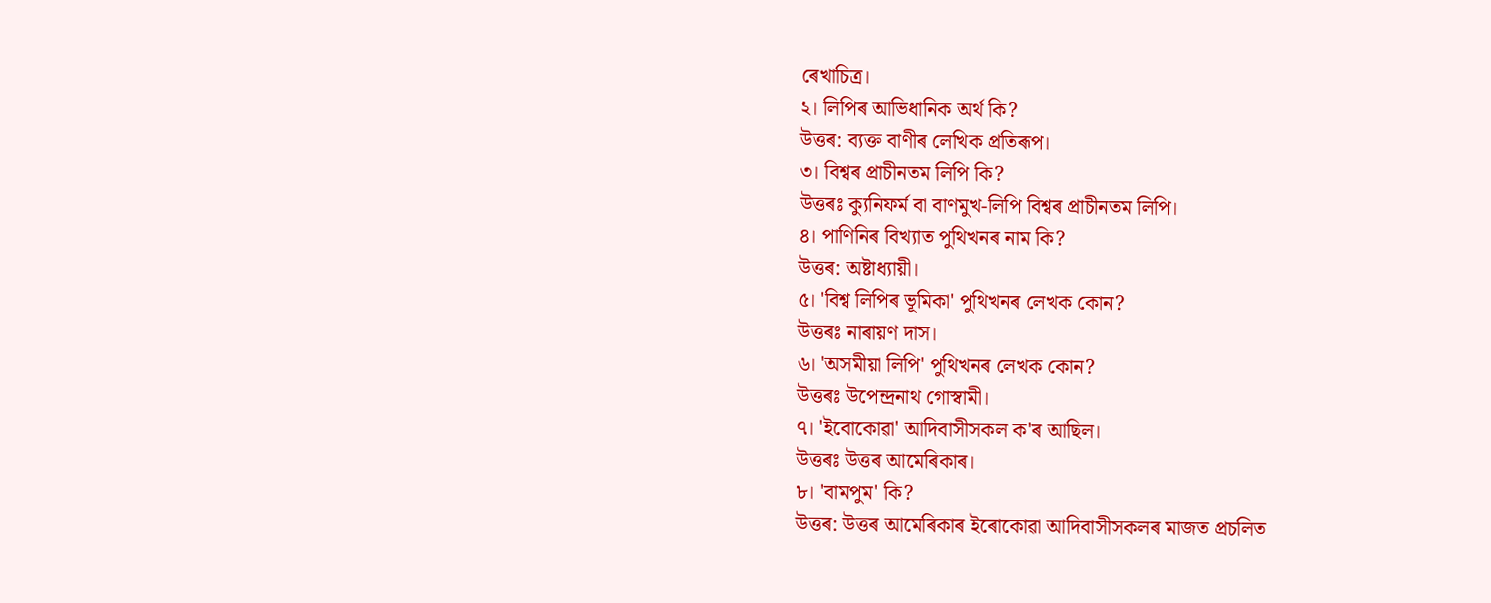ৰেখাচিত্র।
২। লিপিৰ আভিধানিক অর্থ কি?
উত্তৰ: ব্যক্ত বাণীৰ লেখিক প্ৰতিৰূপ।
৩। বিশ্বৰ প্ৰাচীনতম লিপি কি?
উত্তৰঃ ক্যুনিফর্ম বা বাণমুখ-লিপি বিশ্বৰ প্ৰাচীনতম লিপি।
৪। পাণিনিৰ বিখ্যাত পুথিখনৰ নাম কি?
উত্তৰ: অষ্টাধ্যায়ী।
৫। 'বিশ্ব লিপিৰ ভূমিকা' পুথিখনৰ লেখক কোন?
উত্তৰঃ নাৰায়ণ দাস।
৬। 'অসমীয়া লিপি' পুথিখনৰ লেখক কোন?
উত্তৰঃ উপেন্দ্ৰনাথ গোস্বামী।
৭। 'ইবোকোৱা' আদিবাসীসকল ক'ৰ আছিল।
উত্তৰঃ উত্তৰ আমেৰিকাৰ।
৮। 'বামপুম' কি?
উত্তৰ: উত্তৰ আমেৰিকাৰ ইৰোকোৱা আদিবাসীসকলৰ মাজত প্রচলিত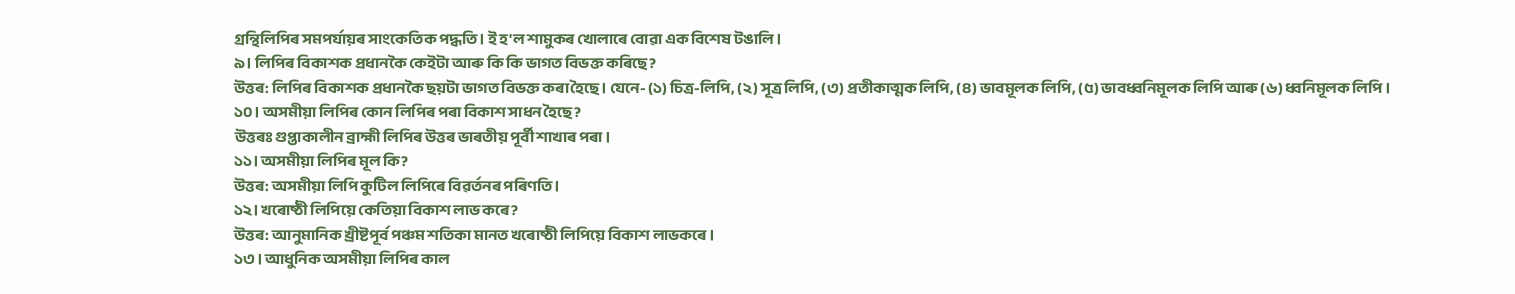গ্রন্থিলিপিৰ সমপৰ্যায়ৰ সাংকেতিক পদ্ধতি। ই হ'ল শামুকৰ খোলাৰে বোৱা এক বিশেষ টঙালি।
৯। লিপিৰ বিকাশক প্ৰধানকৈ কেইটা আৰু কি কি ভাগত বিভক্ত কৰিছে?
উত্তৰ: লিপিৰ বিকাশক প্রধানকৈ ছয়টা ভাগত বিভক্ত কৰা হৈছে। যেনে- (১) চিত্র-লিপি, (২) সূত্র লিপি, (৩) প্রতীকাত্মক লিপি, (৪) ভাবমূলক লিপি, (৫) ভাবধ্বনিমূলক লিপি আৰু (৬) ধ্বনিমূলক লিপি।
১০। অসমীয়া লিপিৰ কোন লিপিৰ পৰা বিকাশ সাধন হৈছে?
উত্তৰঃ গুপ্তাকালীন ব্রাহ্মী লিপিৰ উত্তৰ ভাৰতীয় পূৰ্বী শাখাৰ পৰা।
১১। অসমীয়া লিপিৰ মূল কি?
উত্তৰ: অসমীয়া লিপি কুটিল লিপিৰে বিৱৰ্তনৰ পৰিণতি।
১২। খৰোষ্ঠী লিপিয়ে কেতিয়া বিকাশ লাভ কৰে?
উত্তৰ: আনুমানিক খ্ৰীষ্টপূর্ব পঞ্চম শতিকা মানত খৰোষ্ঠী লিপিয়ে বিকাশ লাভকৰে।
১৩। আধুনিক অসমীয়া লিপিৰ কাল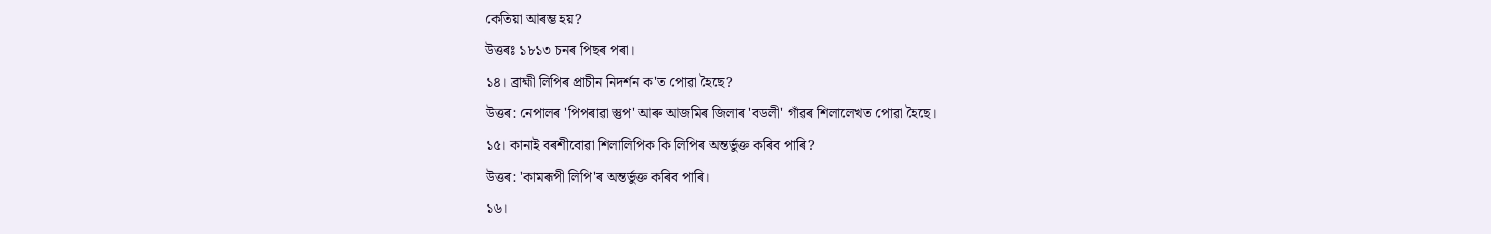কেতিয়া আৰম্ভ হয়?
উত্তৰঃ ১৮১৩ চনৰ পিছৰ পৰা।
১৪। ব্রাহ্মী লিপিৰ প্ৰাচীন নিদর্শন ক'ত পোৱা হৈছে?
উত্তৰ: নেপালৰ 'পিপৰাৱা স্তুপ' আৰু আজমিৰ জিলাৰ 'বডলী' গাঁৱৰ শিলালেখত পোৱা হৈছে।
১৫। কানাই বৰশীবোৱা শিলালিপিক কি লিপিৰ অন্তৰ্ভুক্ত কৰিব পাৰি?
উত্তৰ: 'কামৰূপী লিপি'ৰ অন্তৰ্ভুক্ত কৰিব পাৰি।
১৬।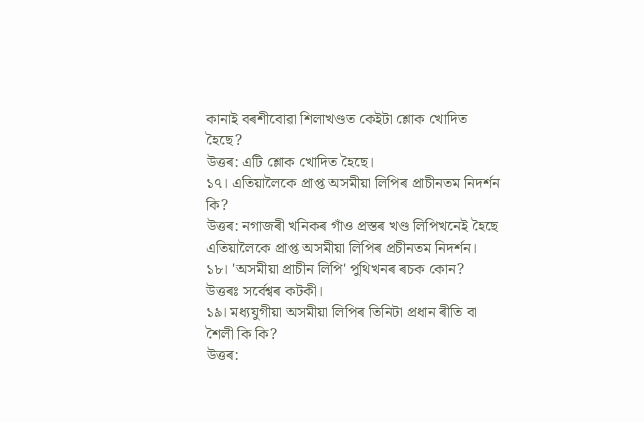কানাই বৰশীবোৱা শিলাখণ্ডত কেইটা শ্লোক খোদিত হৈছে?
উত্তৰ: এটি শ্লোক খোদিত হৈছে।
১৭। এতিয়ালৈকে প্রাপ্ত অসমীয়া লিপিৰ প্ৰাচীনতম নিদর্শন কি?
উত্তৰ: নগাজৰী খনিকৰ গাঁও প্রস্তৰ খণ্ড লিপিখনেই হৈছে এতিয়ালৈকে প্রাপ্ত অসমীয়া লিপিৰ প্রচীনতম নিদর্শন।
১৮। 'অসমীয়া প্রাচীন লিপি' পুথিখনৰ ৰচক কোন?
উত্তৰঃ সৰ্বেশ্বৰ কটকী।
১৯। মধ্যযুগীয়া অসমীয়া লিপিৰ তিনিটা প্রধান ৰীতি বা শৈলী কি কি?
উত্তৰ: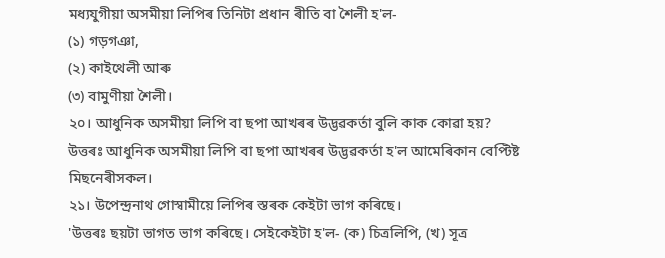মধ্যযুগীয়া অসমীয়া লিপিৰ তিনিটা প্রধান ৰীতি বা শৈলী হ'ল-
(১) গড়গঞা,
(২) কাইথেলী আৰু
(৩) বামুণীয়া শৈলী।
২০। আধুনিক অসমীয়া লিপি বা ছপা আখৰৰ উদ্ভৱকৰ্তা বুলি কাক কোৱা হয়?
উত্তৰঃ আধুনিক অসমীয়া লিপি বা ছপা আখৰৰ উদ্ভৱকৰ্তা হ'ল আমেৰিকান বেপ্টিষ্ট মিছনেৰীসকল।
২১। উপেন্দ্রনাথ গোস্বামীয়ে লিপিৰ স্তৰক কেইটা ভাগ কৰিছে।
'উত্তৰঃ ছয়টা ভাগত ভাগ কৰিছে। সেইকেইটা হ'ল- (ক) চিত্রলিপি, (খ) সূত্র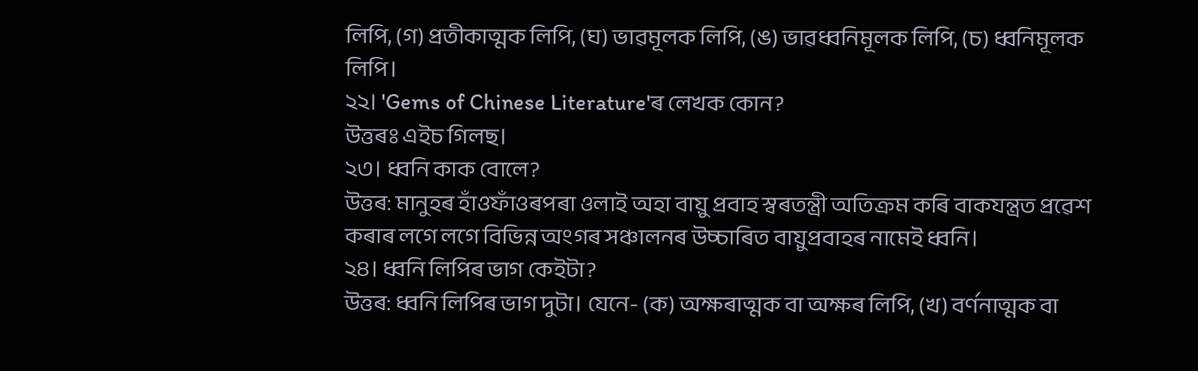লিপি, (গ) প্রতীকাত্মক লিপি, (ঘ) ভাৱমূলক লিপি, (ঙ) ভাৱধ্বনিমূলক লিপি, (চ) ধ্বনিমূলক লিপি।
২২। 'Gems of Chinese Literature'ৰ লেখক কোন?
উত্তৰঃ এইচ গিলছ।
২৩। ধ্বনি কাক বোলে?
উত্তৰ: মানুহৰ হাঁওফাঁওৰপৰা ওলাই অহা বায়ু প্রবাহ স্বৰতন্ত্ৰী অতিক্ৰম কৰি বাকযন্ত্ৰত প্ৰৱেশ কৰাৰ লগে লগে বিভিন্ন অংগৰ সঞ্চালনৰ উচ্চাৰিত বায়ুপ্রবাহৰ নামেই ধ্বনি।
২৪। ধ্বনি লিপিৰ ভাগ কেইটা?
উত্তৰ: ধ্বনি লিপিৰ ভাগ দুটা। যেনে- (ক) অক্ষৰাত্মক বা অক্ষৰ লিপি, (খ) বর্ণনাত্মক বা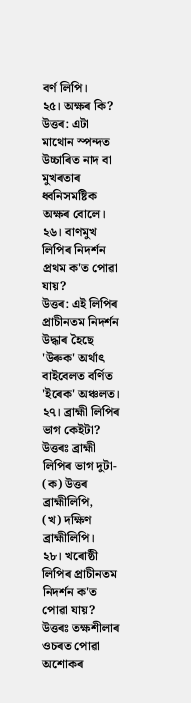বর্ণ লিপি।
২৫। অক্ষৰ কি?
উত্তৰ: এটা মাথোন স্পন্দত উচ্চাৰিত নাদ বা মুখৰতাৰ ধ্বনিসমষ্টিক অক্ষৰ বোলে।
২৬। বাণমুখ লিপিৰ নিদৰ্শন প্রথম ক'ত পোৱা যায়?
উত্তৰ: এই লিপিৰ প্ৰাচীনতম নিদর্শন উদ্ধাৰ হৈছে 'উৰুক' অর্থাৎ বাইবেলত বর্ণিত 'ইৰেক' অঞ্চলত।
২৭। ব্রাহ্মী লিপিৰ ভাগ কেইটা?
উত্তৰঃ ব্রাহ্মী লিপিৰ ভাগ দুটা-
(ক) উত্তৰ ব্ৰাহ্মীলিপি,
(খ) দক্ষিণ ব্রাহ্মীলিপি।
২৮। খৰোষ্ঠী লিপিৰ প্ৰাচীনতম নিদর্শন ক'ত পোৱা যায়?
উত্তৰঃ তক্ষশীলাৰ ওচৰত পোৱা অশোকৰ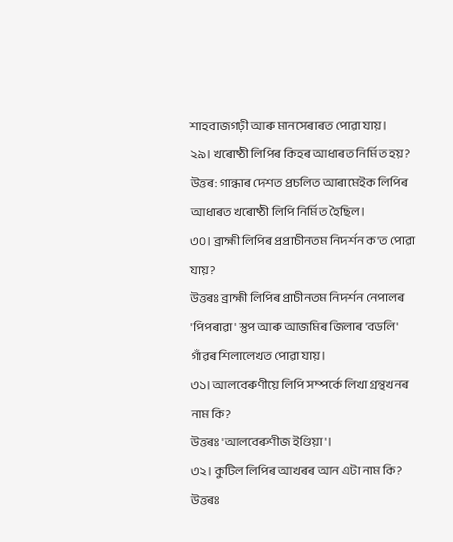শাহবাজগঢ়ী আৰু মানসেৰাৰত পোৱা যায়।
২৯। খৰোষ্ঠী লিপিৰ কিহৰ আধাৰত নিৰ্মিত হয়?
উত্তৰ: গান্ধাৰ দেশত প্রচলিত আৰামেইক লিপিৰ আধাৰত খৰোষ্ঠী লিপি নির্মিত হৈছিল।
৩০। ব্রাহ্মী লিপিৰ প্ৰপ্রাচীনতম নিদৰ্শন ক'ত পোৱা যায়?
উত্তৰঃ ব্ৰাহ্মী লিপিৰ প্ৰাচীনতম নিদর্শন নেপালৰ 'পিপৰাৱা' স্তুপ আৰু আজমিৰ জিলাৰ 'বডলি' গাঁৱৰ শিলালেখত পোৱা যায়।
৩১। আলবেৰুণীয়ে লিপি সম্পর্কে লিখা গ্ৰন্থখনৰ নাম কি?
উত্তৰঃ 'আলবেৰুণীজ ইণ্ডিয়া'।
৩২। কুটিল লিপিৰ আখৰৰ আন এটা নাম কি?
উত্তৰঃ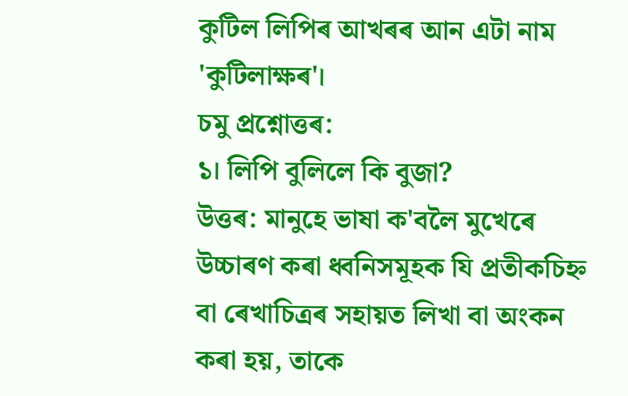কুটিল লিপিৰ আখৰৰ আন এটা নাম 'কুটিলাক্ষৰ'।
চমু প্রশ্নোত্তৰ:
১। লিপি বুলিলে কি বুজা?
উত্তৰ: মানুহে ভাষা ক'বলৈ মুখেৰে উচ্চাৰণ কৰা ধ্বনিসমূহক যি প্রতীকচিহ্ন বা ৰেখাচিত্ৰৰ সহায়ত লিখা বা অংকন কৰা হয়, তাকে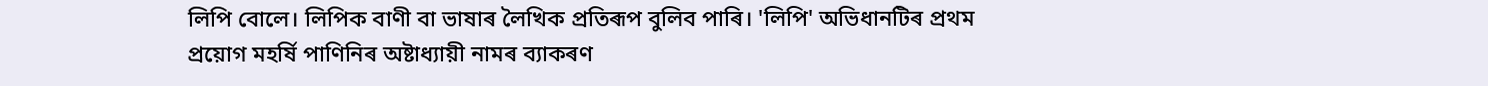লিপি বোলে। লিপিক বাণী বা ভাষাৰ লৈখিক প্ৰতিৰূপ বুলিব পাৰি। 'লিপি' অভিধানটিৰ প্ৰথম প্ৰয়োগ মহর্ষি পাণিনিৰ অষ্টাধ্যায়ী নামৰ ব্যাকৰণ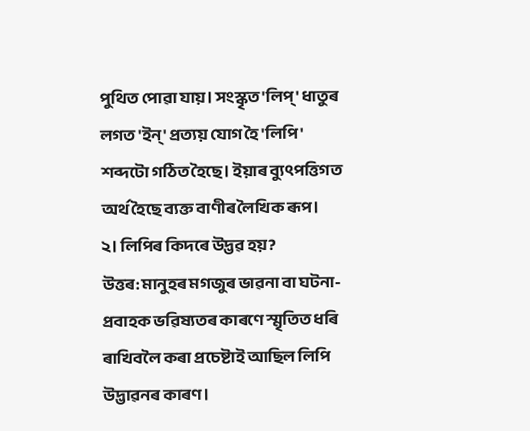পুথিত পোৱা যায়। সংস্কৃত 'লিপ্' ধাতুৰ লগত 'ইন্' প্রত্যয় যোগ হৈ 'লিপি' শব্দটো গঠিত হৈছে। ইয়াৰ ব্যুৎপত্তিগত অর্থ হৈছে ব্যক্ত বাণীৰ লৈখিক ৰূপ।
২। লিপিৰ কিদৰে উদ্ভৱ হয়?
উত্তৰ: মানুহৰ মগজুৰ ভাৱনা বা ঘটনা-প্রবাহক ভৱিষ্যতৰ কাৰণে স্মৃতিত ধৰি ৰাখিবলৈ কৰা প্ৰচেষ্টাই আছিল লিপি উদ্ভাৱনৰ কাৰণ।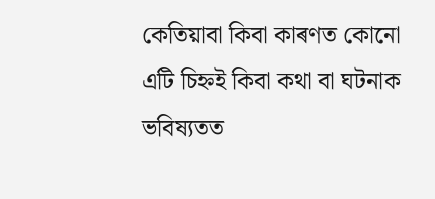কেতিয়াবা কিবা কাৰণত কোনো এটি চিহ্নই কিবা কথা বা ঘটনাক ভবিষ্যতত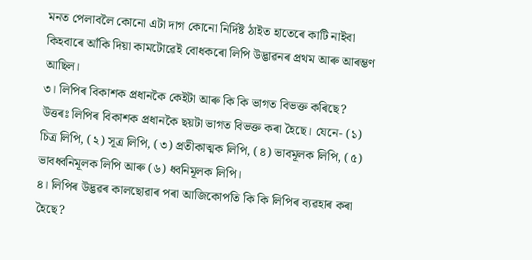মনত পেলাবলৈ কোনো এটা দাগ কোনো নির্দিষ্ট ঠাইত হাতেৰে কাটি নাইবা কিহবাৰে আঁকি দিয়া কামটোৱেই বোধকৰো লিপি উদ্ভাৱনৰ প্ৰথম আৰু আৰম্ভণ আছিল।
৩। লিপিৰ বিকাশক প্রধানকৈ কেইটা আৰু কি কি ভাগত বিভক্ত কৰিছে?
উত্তৰঃ লিপিৰ বিকাশক প্রধানকৈ ছয়টা ভাগত বিভক্ত কৰা হৈছে। যেনে- (১) চিত্র লিপি, (২) সূত্র লিপি, (৩) প্রতীকাত্মক লিপি, (৪) ভাবমূলক লিপি, (৫) ভাবধ্বনিমূলক লিপি আৰু (৬) ধ্বনিমূলক লিপি।
৪। লিপিৰ উদ্ভৱৰ কালছোৱাৰ পৰা আজিকোপতি কি কি লিপিৰ ব্যৱহাৰ কৰা হৈছে?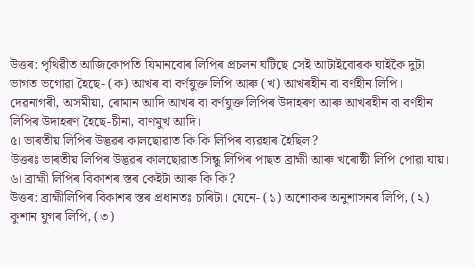উত্তৰ: পৃথিৱীত আজিকোপতি যিমানবোৰ লিপিৰ প্ৰচলন ঘটিছে সেই আটাইবোৰক ঘাইকৈ দুটা ভাগত ভগোৱা হৈছে- (ক) আখৰ বা বৰ্ণযুক্ত লিপি আৰু (খ) আখৰহীন বা বর্ণহীন লিপি। দেৱনাগৰী, অসমীয়া, ৰোমান আদি আখৰ বা বৰ্ণযুক্ত লিপিৰ উদাহৰণ আৰু আখৰহীন বা বর্ণহীন লিপিৰ উদাহৰণ হৈছে-চীনা, বাণমুখ আদি।
৫। ভাৰতীয় লিপিৰ উদ্ভৱৰ কালছোৱাত কি কি লিপিৰ ব্যৱহাৰ হৈছিল?
উত্তৰঃ ভাৰতীয় লিপিৰ উদ্ভৱৰ কালছোৱাত সিন্ধু লিপিৰ পাছত ব্ৰাহ্মী আৰু খৰোষ্ঠী লিপি পোৱা যায়।
৬। ব্রাহ্মী লিপিৰ বিকাশৰ স্তৰ কেইটা আৰু কি কি?
উত্তৰ: ব্রাহ্মীলিপিৰ বিকাশৰ স্তৰ প্ৰধানতঃ চাৰিটা। যেনে- (১) অশোকৰ অনুশাসনৰ লিপি, (২) কুশান যুগৰ লিপি, (৩)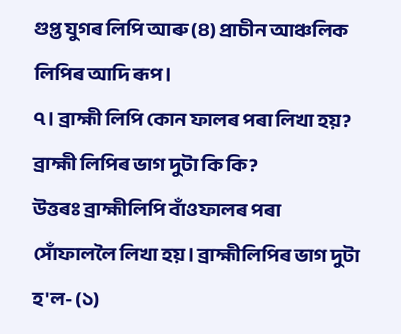গুপ্ত যুগৰ লিপি আৰু (৪) প্রাচীন আঞ্চলিক লিপিৰ আদি ৰূপ।
৭। ব্রাহ্মী লিপি কোন ফালৰ পৰা লিখা হয়? ব্রাহ্মী লিপিৰ ভাগ দুটা কি কি?
উত্তৰঃ ব্রাহ্মীলিপি বাঁওফালৰ পৰা সোঁফাললৈ লিখা হয়। ব্রাহ্মীলিপিৰ ভাগ দুটা হ'ল- (১)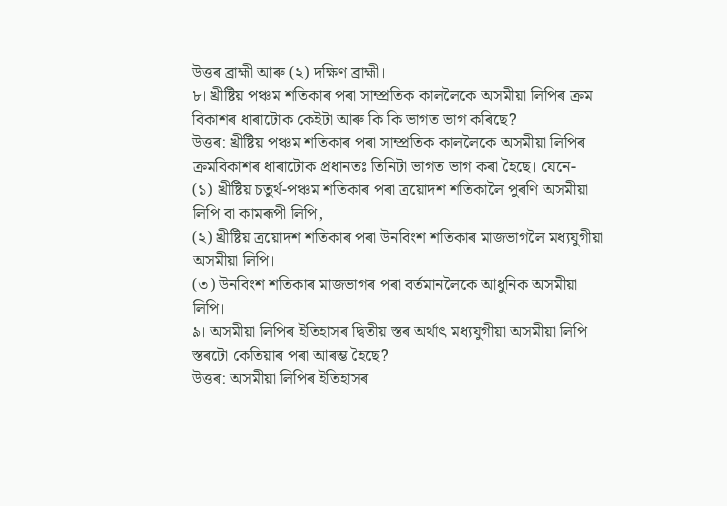উত্তৰ ব্ৰাহ্মী আৰু (২) দক্ষিণ ব্রাহ্মী।
৮। খ্রীষ্টিয় পঞ্চম শতিকাৰ পৰা সাম্প্ৰতিক কাললৈকে অসমীয়া লিপিৰ ক্ৰম বিকাশৰ ধাৰাটোক কেইটা আৰু কি কি ভাগত ভাগ কৰিছে?
উত্তৰ: খ্রীষ্টিয় পঞ্চম শতিকাৰ পৰা সাম্প্ৰতিক কাললৈকে অসমীয়া লিপিৰ ক্ৰমবিকাশৰ ধাৰাটোক প্রধানতঃ তিনিটা ভাগত ভাগ কৰা হৈছে। যেনে-
(১) খ্রীষ্টিয় চতুর্থ-পঞ্চম শতিকাৰ পৰা ত্রয়োদশ শতিকালৈ পুৰণি অসমীয়া লিপি বা কামৰূপী লিপি,
(২) খ্রীষ্টিয় ত্রয়োদশ শতিকাৰ পৰা উনবিংশ শতিকাৰ মাজভাগলৈ মধ্যযুগীয়া অসমীয়া লিপি।
(৩) উনবিংশ শতিকাৰ মাজভাগৰ পৰা বৰ্তমানলৈকে আধুনিক অসমীয়া লিপি।
৯। অসমীয়া লিপিৰ ইতিহাসৰ দ্বিতীয় স্তৰ অৰ্থাৎ মধ্যযুগীয়া অসমীয়া লিপি স্তৰটো কেতিয়াৰ পৰা আৰম্ভ হৈছে?
উত্তৰ: অসমীয়া লিপিৰ ইতিহাসৰ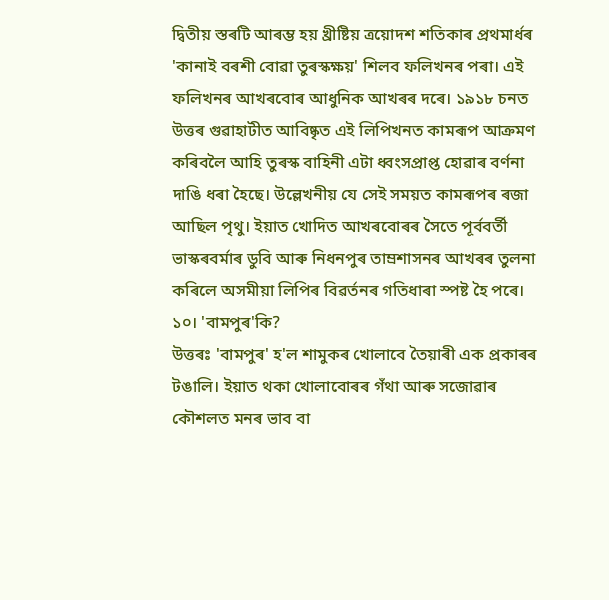দ্বিতীয় স্তৰটি আৰম্ভ হয় খ্রীষ্টিয় ত্রয়োদশ শতিকাৰ প্রথমার্ধৰ 'কানাই বৰশী বোৱা তুৰস্কক্ষয়' শিলব ফলিখনৰ পৰা। এই ফলিখনৰ আখৰবোৰ আধুনিক আখৰৰ দৰে। ১৯১৮ চনত উত্তৰ গুৱাহাটীত আবিষ্কৃত এই লিপিখনত কামৰূপ আক্রমণ কৰিবলৈ আহি তুৰস্ক বাহিনী এটা ধ্বংসপ্রাপ্ত হোৱাৰ বৰ্ণনা দাঙি ধৰা হৈছে। উল্লেখনীয় যে সেই সময়ত কামৰূপৰ ৰজা আছিল পৃথু। ইয়াত খোদিত আখৰবোৰৰ সৈতে পূর্ববর্তী ভাস্কৰবৰ্মাৰ ডুবি আৰু নিধনপুৰ তাম্রশাসনৰ আখৰৰ তুলনা কৰিলে অসমীয়া লিপিৰ বিৱৰ্তনৰ গতিধাৰা স্পষ্ট হৈ পৰে।
১০। 'বামপুৰ'কি?
উত্তৰঃ 'বামপুৰ' হ'ল শামুকৰ খোলাবে তৈয়াৰী এক প্ৰকাৰৰ টঙালি। ইয়াত থকা খোলাবোৰৰ গঁথা আৰু সজোৱাৰ কৌশলত মনৰ ভাব বা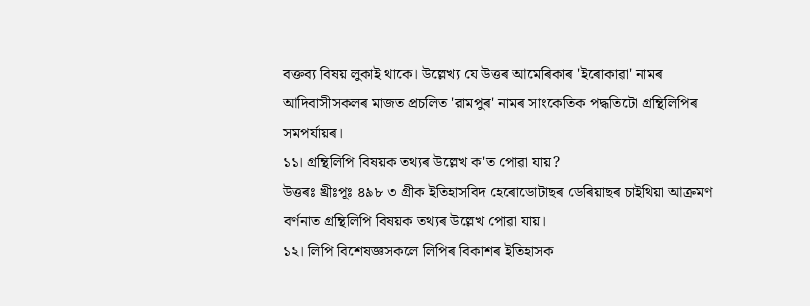বক্তব্য বিষয় লুকাই থাকে। উল্লেখ্য যে উত্তৰ আমেৰিকাৰ 'ইৰোকাৱা' নামৰ আদিবাসীসকলৰ মাজত প্ৰচলিত 'রামপুৰ' নামৰ সাংকেতিক পদ্ধতিটো গ্রন্থিলিপিৰ সমপৰ্যায়ৰ।
১১। গ্রন্থিলিপি বিষয়ক তথ্যৰ উল্লেখ ক'ত পোৱা যায়?
উত্তৰঃ খ্ৰীঃপূঃ ৪৯৮ ৩ গ্রীক ইতিহাসবিদ হেৰোডোটাছৰ ডেৰিয়াছৰ চাইথিয়া আক্রমণ বর্ণনাত গ্রন্থিলিপি বিষয়ক তথ্যৰ উল্লেখ পোৱা যায়।
১২। লিপি বিশেষজ্ঞসকলে লিপিৰ বিকাশৰ ইতিহাসক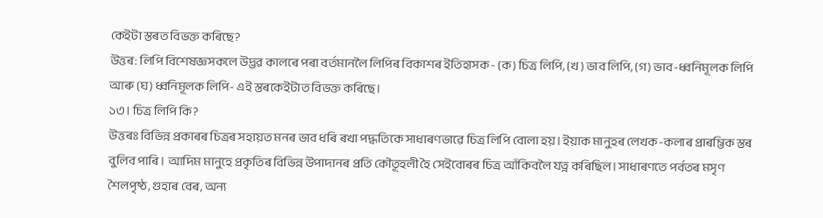কেইটা স্তৰত বিভক্ত কৰিছে?
উত্তৰ: লিপি বিশেষজ্ঞসকলে উদ্ভৱ কালৰে পৰা বৰ্তমানলৈ লিপিৰ বিকাশৰ ইতিহাসক- (ক) চিত্র লিপি, (খ) ভাব লিপি, (গ) ভাব-ধ্বনিমূলক লিপি আৰু (ঘ) ধ্বনিমূলক লিপি- এই স্তৰকেইটাত বিভক্ত কৰিছে।
১৩। চিত্র লিপি কি?
উত্তৰঃ বিভিন্ন প্ৰকাৰৰ চিত্ৰৰ সহায়ত মনৰ ভাব ধৰি ৰখা পদ্ধতিকে সাধাৰণভাৱে চিত্র লিপি বোলা হয়। ইয়াক মানুহৰ লেখক-কলাৰ প্ৰাৰম্ভিক স্তৰ বুলিব পাৰি। আদিম মানুহে প্রকৃতিৰ বিভিন্ন উপাদানৰ প্ৰতি কৌতূহলী হৈ সেইবোৰৰ চিত্ৰ আঁকিবলৈ যত্ন কৰিছিল। সাধাৰণতে পৰ্বতৰ মসৃণ শৈলপৃষ্ঠ, গুহাৰ বেৰ, অন্য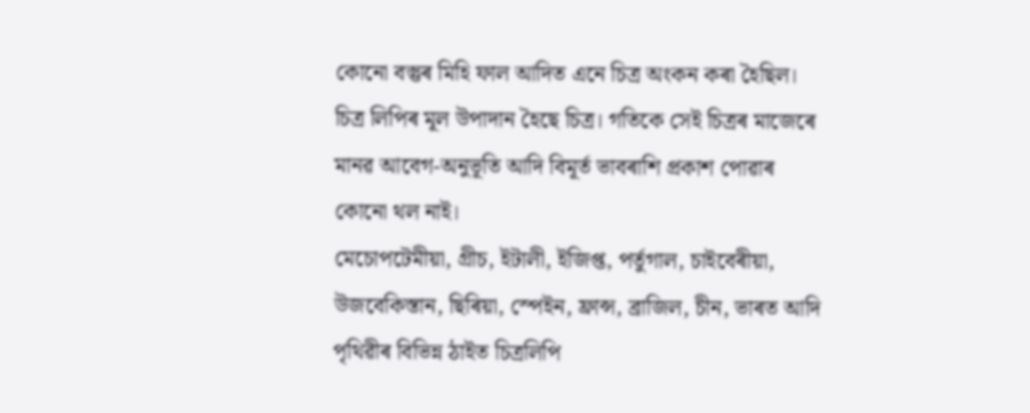কোনো বস্তুৰ মিহি ফাল আদিত এনে চিত্র অংকন কৰা হৈছিল। চিত্র লিপিৰ মূল উপাদান হৈছে চিত্র। গতিকে সেই চিত্ৰৰ মাজেৰে মানৱ আবেগ-অনুভূতি আদি বিমূর্ত ভাবৰাশি প্রকাশ পোৱাৰ কোনো থল নাই।
মেচোপটেমীয়া, গ্রীচ, ইটালী, ইজিপ্ত, পর্তুগাল, চাইবেৰীয়া, উজবেকিস্তান, ছিৰিয়া, স্পেইন, ফ্রান্স, ব্রাজিল, চীন, ভাৰত আদি পৃথিৱীৰ বিভিন্ন ঠাইত চিত্রলিপি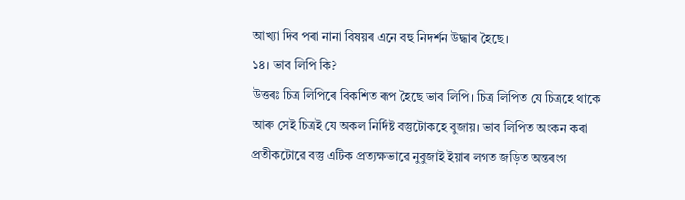আখ্যা দিব পৰা নানা বিষয়ৰ এনে বহু নিদর্শন উদ্ধাৰ হৈছে।
১৪। ভাব লিপি কি?
উত্তৰঃ চিত্ৰ লিপিৰে বিকশিত ৰূপ হৈছে ভাব লিপি। চিত্র লিপিত যে চিত্রহে থাকে আৰু সেই চিত্রই যে অকল নির্দিষ্ট বস্তুটোকহে বুজায়। ভাব লিপিত অংকন কৰা প্রতীকটোৱে বস্তু এটিক প্রত্যক্ষভাৱে নুবুজাই ইয়াৰ লগত জড়িত অন্তৰংগ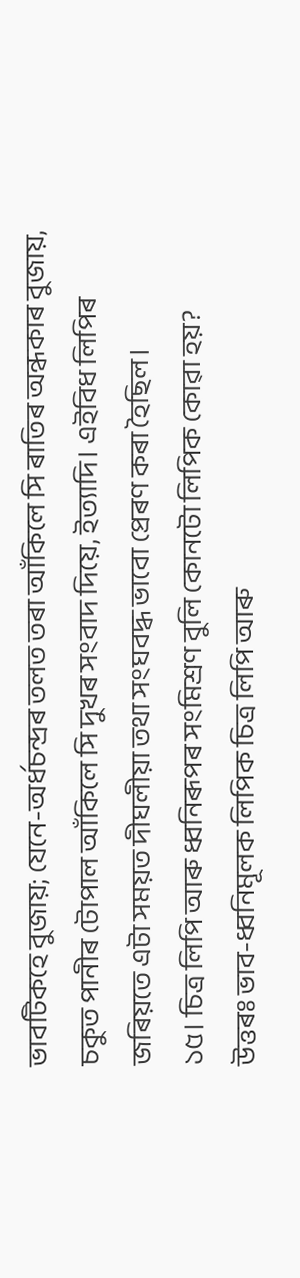ভাবটিকহে বুজায়; যেনে-অর্ধচন্দ্ৰৰ তলত তৰা আঁকিলে সি ৰাতিৰ অন্ধকাৰ বুজায়, চকুত পানীৰ টোপাল আঁকিলে সি দুখৰ সংবাদ দিয়ে, ইত্যাদি। এইবিধ লিপিৰ জৰিয়তে এটা সময়ত দীঘলীয়া তথা সংঘবদ্ধ ভাবো প্ৰেৰণ কৰা হৈছিল।
১৫। চিত্র লিপি আৰু ধ্বনিৰূপৰ সংমিশ্রণ বুলি কোনটো লিপিক কোৱা হয়?
উত্তৰঃ ভাব-ধ্বনিমূলক লিপিক চিত্র লিপি আৰু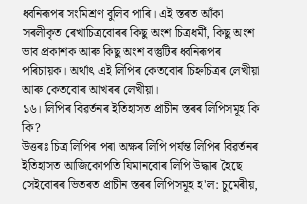ধ্বনিৰূপৰ সংমিশ্রণ বুলিব পাৰি। এই স্তৰত আঁকা সৰলীকৃত ৰেখাচিত্ৰবোৰৰ কিছু অংশ চিত্রধর্মী, কিছু অংশ ভাব প্রকাশক আৰু কিছু অংশ বস্তুটিৰ ধ্বনিৰূপৰ পৰিচায়ক। অৰ্থাৎ এই লিপিৰ কেতবোৰ চিহ্নচিত্ৰৰ লেখীয়া আৰু কেতবোৰ আখৰৰ লেখীয়া।
১৬। লিপিৰ বিৱৰ্তনৰ ইতিহাসত প্ৰাচীন স্তৰৰ লিপিসমূহ কি কি?
উত্তৰঃ চিত্ৰ লিপিৰ পৰা অক্ষৰ লিপি পর্যন্ত লিপিৰ বিৱৰ্তনৰ ইতিহাসত আজিকোপতি যিমানবোৰ লিপি উদ্ধাৰ হৈছে সেইবোৰৰ ভিতৰত প্ৰাচীন স্তৰৰ লিপিসমূহ হ'ল: চুমেৰীয়,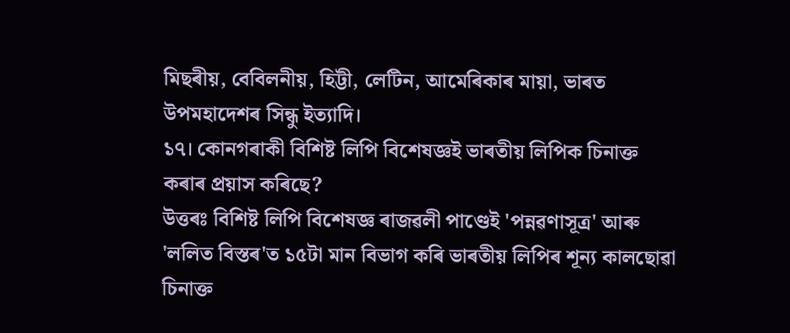মিছৰীয়, বেবিলনীয়, হিট্টী, লেটিন, আমেৰিকাৰ মায়া, ভাৰত উপমহাদেশৰ সিন্ধু ইত্যাদি।
১৭। কোনগৰাকী বিশিষ্ট লিপি বিশেষজ্ঞই ভাৰতীয় লিপিক চিনাক্ত কৰাৰ প্ৰয়াস কৰিছে?
উত্তৰঃ বিশিষ্ট লিপি বিশেষজ্ঞ ৰাজৱলী পাণ্ডেই 'পন্নৱণাসূত্ৰ' আৰু 'ললিত বিস্তৰ'ত ১৫টা মান বিভাগ কৰি ভাৰতীয় লিপিৰ শূন্য কালছোৱা চিনাক্ত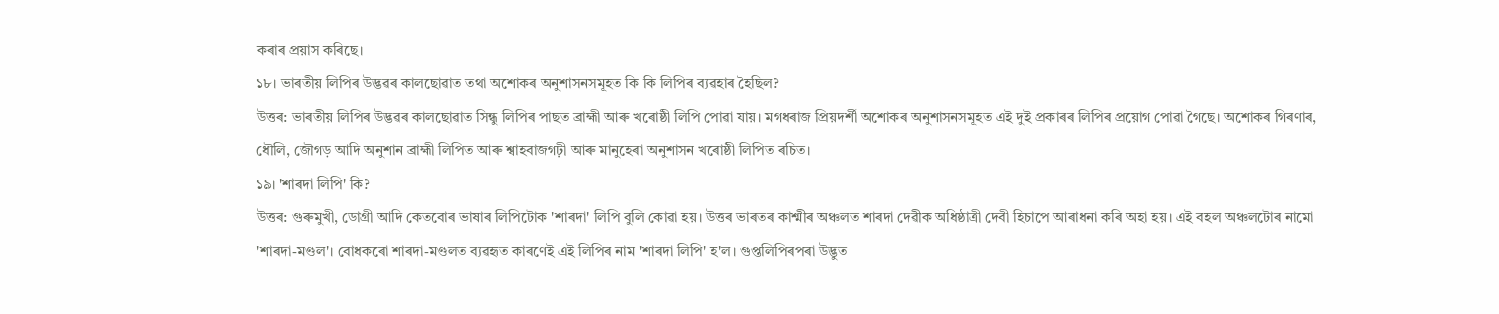কৰাৰ প্ৰয়াস কৰিছে।
১৮। ভাৰতীয় লিপিৰ উদ্ভৱৰ কালছোৱাত তথা অশোকৰ অনুশাসনসমূহত কি কি লিপিৰ ব্যৱহাৰ হৈছিল?
উত্তৰ: ভাৰতীয় লিপিৰ উদ্ভৱৰ কালছোৱাত সিন্ধু লিপিৰ পাছত ব্রাহ্মী আৰু খৰোষ্ঠী লিপি পোৱা যায়। মগধৰাজ প্রিয়দর্শী অশোকৰ অনুশাসনসমূহত এই দুই প্ৰকাৰৰ লিপিৰ প্রয়োগ পোৱা গৈছে। অশোকৰ গিৰণাৰ, ধৌলি, জৌগড় আদি অনুশান ব্রাহ্মী লিপিত আৰু শ্বাহবাজগঢ়ী আৰু মানুহেৰা অনুশাসন খৰোষ্ঠী লিপিত ৰচিত।
১৯। 'শাৰদা লিপি' কি?
উত্তৰ: গুৰুমুখী, ডোগ্ৰী আদি কেতবোৰ ভাষাৰ লিপিটোক 'শাৰদা' লিপি বুলি কোৱা হয়। উত্তৰ ভাৰতৰ কাশ্মীৰ অঞ্চলত শাৰদা দেৱীক অধিষ্ঠাত্রী দেবী হিচাপে আৰাধনা কৰি অহা হয়। এই বহল অঞ্চলটোৰ নামো 'শাৰদা-মণ্ডল'। বোধকৰো শাৰদা-মণ্ডলত ব্যৱহৃত কাৰণেই এই লিপিৰ নাম 'শাৰদা লিপি' হ'ল। গুপ্তলিপিৰপৰা উদ্ভুত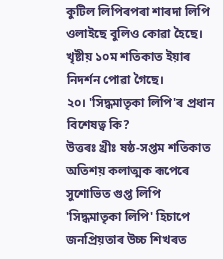কুটিল লিপিৰপৰা শাৰদা লিপি ওলাইছে বুলিও কোৱা হৈছে। খৃষ্টীয় ১০ম শতিকাত ইয়াৰ নিদর্শন পোৱা গৈছে।
২০। 'সিদ্ধমাতৃকা লিপি'ৰ প্ৰধান বিশেষত্ব কি?
উত্তৰঃ খ্রীঃ ষষ্ঠ-সপ্তম শতিকাত অতিশয় কলাত্মক ৰূপেৰে সুশোভিত গুপ্ত লিপি 'সিদ্ধমাতৃকা লিপি' হিচাপে জনপ্রিয়তাৰ উচ্চ শিখৰত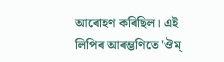আৰোহণ কৰিছিল। এই লিপিৰ আৰম্ভণিতে 'ঔম্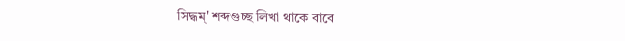সিদ্ধম্' শব্দগুচ্ছ লিখা থাকে বাবে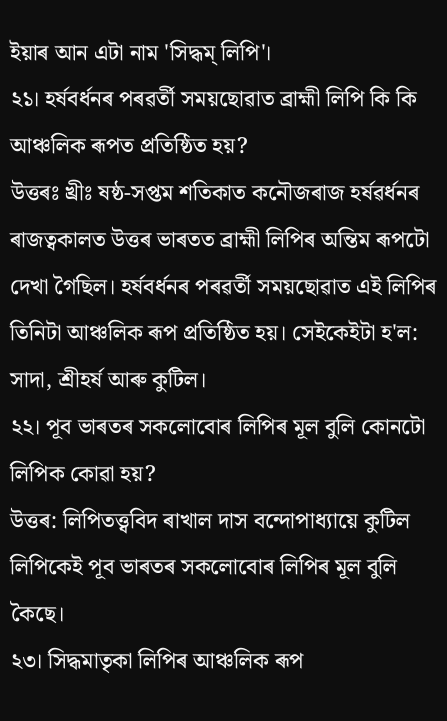ইয়াৰ আন এটা নাম 'সিদ্ধম্ লিপি'।
২১। হর্ষবর্ধনৰ পৰৱৰ্তী সময়ছোৱাত ব্রাহ্মী লিপি কি কি আঞ্চলিক ৰূপত প্রতিষ্ঠিত হয়?
উত্তৰঃ খ্রীঃ ষষ্ঠ-সপ্তম শতিকাত কনৌজৰাজ হৰ্ষৱৰ্ধনৰ ৰাজত্বকালত উত্তৰ ভাৰতত ব্রাহ্মী লিপিৰ অন্তিম ৰূপটো দেখা গৈছিল। হর্ষবর্ধনৰ পৰৱৰ্তী সময়ছোৱাত এই লিপিৰ তিনিটা আঞ্চলিক ৰূপ প্রতিষ্ঠিত হয়। সেইকেইটা হ'ল: সাদা, শ্ৰীহৰ্ষ আৰু কুটিল।
২২। পূব ভাৰতৰ সকলোবোৰ লিপিৰ মূল বুলি কোনটো লিপিক কোৱা হয়?
উত্তৰ: লিপিতত্ত্ববিদ ৰাখাল দাস বন্দোপাধ্যায়ে কুটিল লিপিকেই পূব ভাৰতৰ সকলোবোৰ লিপিৰ মূল বুলি কৈছে।
২৩। সিদ্ধমাতৃকা লিপিৰ আঞ্চলিক ৰূপ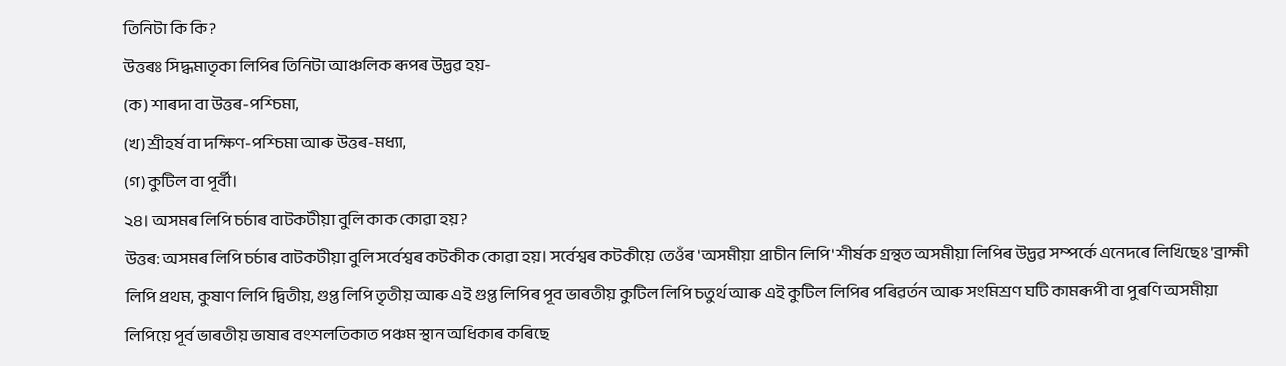তিনিটা কি কি?
উত্তৰঃ সিদ্ধমাতৃকা লিপিৰ তিনিটা আঞ্চলিক ৰূপৰ উদ্ভৱ হয়-
(ক) শাৰদা বা উত্তৰ-পশ্চিমা,
(খ) শ্রীহর্ষ বা দক্ষিণ-পশ্চিমা আৰু উত্তৰ-মধ্যা,
(গ) কুটিল বা পূর্বী।
২৪। অসমৰ লিপি চৰ্চাৰ বাটকটীয়া বুলি কাক কোৱা হয়?
উত্তৰ: অসমৰ লিপি চৰ্চাৰ বাটকটীয়া বুলি সৰ্বেশ্বৰ কটকীক কোৱা হয়। সর্বেশ্বৰ কটকীয়ে তেওঁৰ 'অসমীয়া প্রাচীন লিপি' শীর্ষক গ্রন্থত অসমীয়া লিপিৰ উদ্ভৱ সম্পর্কে এনেদৰে লিখিছেঃ 'ব্রাহ্মী লিপি প্রথম, কুষাণ লিপি দ্বিতীয়, গুপ্ত লিপি তৃতীয় আৰু এই গুপ্ত লিপিৰ পূব ভাৰতীয় কুটিল লিপি চতুৰ্থ আৰু এই কুটিল লিপিৰ পৰিৱৰ্তন আৰু সংমিশ্রণ ঘটি কামৰূপী বা পুৰণি অসমীয়া লিপিয়ে পূর্ব ভাৰতীয় ভাষাৰ বংশলতিকাত পঞ্চম স্থান অধিকাৰ কৰিছে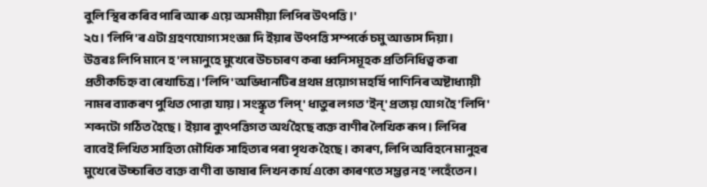বুলি স্থিৰ কৰিব পাৰি আৰু এয়ে অসমীয়া লিপিৰ উৎপত্তি।'
২৫। 'লিপি'ৰ এটা গ্রহণযোগ্য সংজ্ঞা দি ইয়াৰ উৎপত্তি সম্পর্কে চমু আভাস দিয়া।
উত্তৰঃ লিপি মানে হ'ল মানুহে মুখেৰে উচচাৰণ কৰা ধ্বনিসমূহক প্রতিনিধিত্ব কৰা প্রতীকচিহ্ন বা ৰেখাচিত্র। 'লিপি' অভিধানটিৰ প্রথম প্রয়োগ মহর্ষি পাণিনিৰ অষ্টাধ্যায়ী নামৰ ব্যাকৰণ পুথিত পোৱা যায়। সংস্কৃত 'লিপ্' ধাতুৰ লগত 'ইন্' প্রত্যয় যোগ হৈ 'লিপি' শব্দটো গঠিত হৈছে। ইয়াৰ ব্যুৎপত্তিগত অর্থ হৈছে ব্যক্ত বাণীৰ লৈখিক ৰূপ। লিপিৰ বাবেই লিখিত সাহিত্য মৌখিক সাহিত্যৰ পৰা পৃথক হৈছে। কাৰণ, লিপি অবিহনে মানুহৰ মুখেৰে উচ্চাৰিত ব্যক্ত বাণী বা ভাষাৰ লিখন কাৰ্য একো কাৰণতে সম্ভৱ নহ'লহেঁতেন।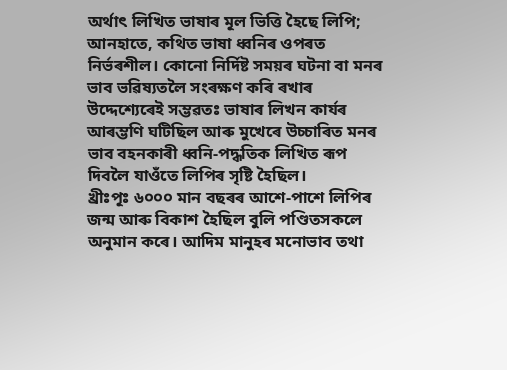অর্থাৎ লিখিত ভাষাৰ মূল ভিত্তি হৈছে লিপি; আনহাতে, কথিত ভাষা ধ্বনিৰ ওপৰত নিৰ্ভৰশীল। কোনো নির্দিষ্ট সময়ৰ ঘটনা বা মনৰ ভাব ভৱিষ্যতলৈ সংৰক্ষণ কৰি ৰখাৰ উদ্দেশ্যেৰেই সম্ভৱতঃ ভাষাৰ লিখন কাৰ্যৰ আৰম্ভণি ঘটিছিল আৰু মুখেৰে উচ্চাৰিত মনৰ ভাব বহনকাৰী ধ্বনি-পদ্ধতিক লিখিত ৰূপ দিবলৈ যাওঁতে লিপিৰ সৃষ্টি হৈছিল।
খ্ৰীঃপূঃ ৬০০০ মান বছৰৰ আশে-পাশে লিপিৰ জন্ম আৰু বিকাশ হৈছিল বুলি পণ্ডিতসকলে অনুমান কৰে। আদিম মানুহৰ মনোভাব তথা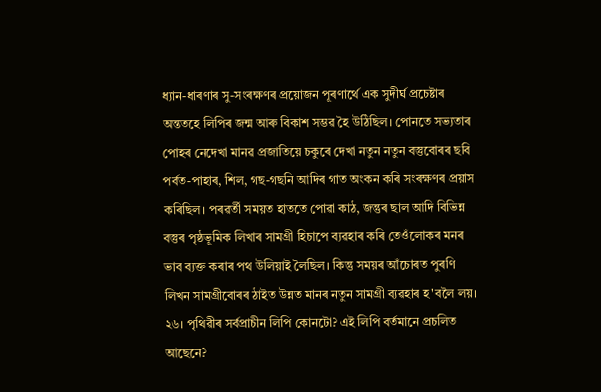ধ্যান-ধাৰণাৰ সু-সংৰক্ষণৰ প্রয়োজন পূৰণাৰ্থে এক সুদীর্ঘ প্রচেষ্টাৰ অন্ততহে লিপিৰ জন্ম আৰু বিকাশ সম্ভৱ হৈ উঠিছিল। পোনতে সভ্যতাৰ পোহৰ নেদেখা মানৱ প্ৰজাতিয়ে চকুৰে দেখা নতুন নতুন বস্তুবোৰৰ ছবি পৰ্বত-পাহাৰ, শিল, গছ-গছনি আদিৰ গাত অংকন কৰি সংৰক্ষণৰ প্ৰয়াস কৰিছিল। পৰৱৰ্তী সময়ত হাততে পোৱা কাঠ, জন্তুৰ ছাল আদি বিভিন্ন বস্তুৰ পৃষ্ঠভূমিক লিখাৰ সামগ্ৰী হিচাপে ব্যৱহাৰ কৰি তেওঁলোকৰ মনৰ ভাব ব্যক্ত কৰাৰ পথ উলিয়াই লৈছিল। কিন্তু সময়ৰ আঁচোৰত পুৰণি লিখন সামগ্ৰীবোৰৰ ঠাইত উন্নত মানৰ নতুন সামগ্ৰী ব্যৱহাৰ হ'বলৈ লয়।
২৬। পৃথিৱীৰ সৰ্বপ্ৰাচীন লিপি কোনটো? এই লিপি বর্তমানে প্রচলিত আছেনে?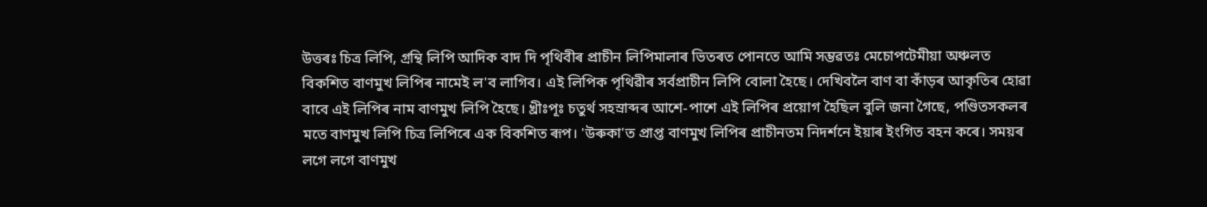উত্তৰঃ চিত্র লিপি, গ্রন্থি লিপি আদিক বাদ দি পৃথিবীৰ প্রাচীন লিপিমালাৰ ভিতৰত পোনতে আমি সম্ভৱতঃ মেচোপটেমীয়া অঞ্চলত বিকশিত বাণমুখ লিপিৰ নামেই ল'ব লাগিব। এই লিপিক পৃথিৱীৰ সৰ্বপ্ৰাচীন লিপি বোলা হৈছে। দেখিবলৈ বাণ বা কাঁড়ৰ আকৃতিৰ হোৱা বাবে এই লিপিৰ নাম বাণমুখ লিপি হৈছে। খ্রীঃপূঃ চতুৰ্থ সহস্রাব্দৰ আশে-পাশে এই লিপিৰ প্ৰয়োগ হৈছিল বুলি জনা গৈছে, পণ্ডিতসকলৰ মতে বাণমুখ লিপি চিত্র লিপিৰে এক বিকশিত ৰূপ। 'উৰুকা'ত প্রাপ্ত বাণমুখ লিপিৰ প্রাচীনতম নিদর্শনে ইয়াৰ ইংগিত বহন কৰে। সময়ৰ লগে লগে বাণমুখ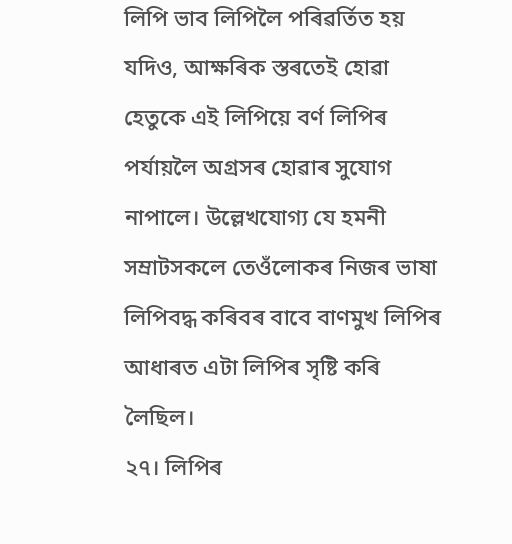লিপি ভাব লিপিলৈ পৰিৱৰ্তিত হয় যদিও, আক্ষৰিক স্তৰতেই হোৱা হেতুকে এই লিপিয়ে বর্ণ লিপিৰ পৰ্যায়লৈ অগ্ৰসৰ হোৱাৰ সুযোগ নাপালে। উল্লেখযোগ্য যে হমনী সম্রাটসকলে তেওঁলোকৰ নিজৰ ভাষা লিপিবদ্ধ কৰিবৰ বাবে বাণমুখ লিপিৰ আধাৰত এটা লিপিৰ সৃষ্টি কৰি লৈছিল।
২৭। লিপিৰ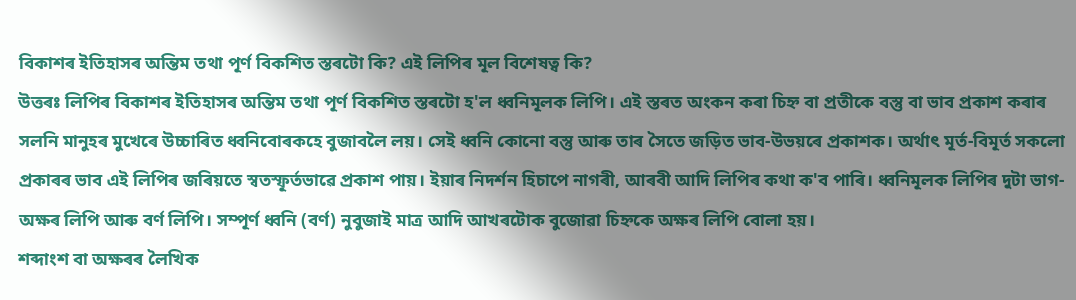বিকাশৰ ইতিহাসৰ অন্তিম তথা পূর্ণ বিকশিত স্তৰটো কি? এই লিপিৰ মূল বিশেষত্ব কি?
উত্তৰঃ লিপিৰ বিকাশৰ ইতিহাসৰ অন্তিম তথা পূর্ণ বিকশিত স্তৰটো হ'ল ধ্বনিমূলক লিপি। এই স্তৰত অংকন কৰা চিহ্ন বা প্রতীকে বস্তু বা ভাব প্রকাশ কৰাৰ সলনি মানুহৰ মুখেৰে উচ্চাৰিত ধ্বনিবোৰকহে বুজাবলৈ লয়। সেই ধ্বনি কোনো বস্তু আৰু তাৰ সৈতে জড়িত ভাব-উভয়ৰে প্রকাশক। অর্থাৎ মূর্ত-বিমূর্ত সকলো প্ৰকাৰৰ ভাব এই লিপিৰ জৰিয়তে স্বতস্ফূর্তভাৱে প্রকাশ পায়। ইয়াৰ নিদর্শন হিচাপে নাগৰী, আৰবী আদি লিপিৰ কথা ক'ব পাৰি। ধ্বনিমূলক লিপিৰ দুটা ভাগ- অক্ষৰ লিপি আৰু বৰ্ণ লিপি। সম্পূর্ণ ধ্বনি (বর্ণ) নুবুজাই মাত্র আদি আখৰটোক বুজোৱা চিহ্নকে অক্ষৰ লিপি বোলা হয়।
শব্দাংশ বা অক্ষৰৰ লৈখিক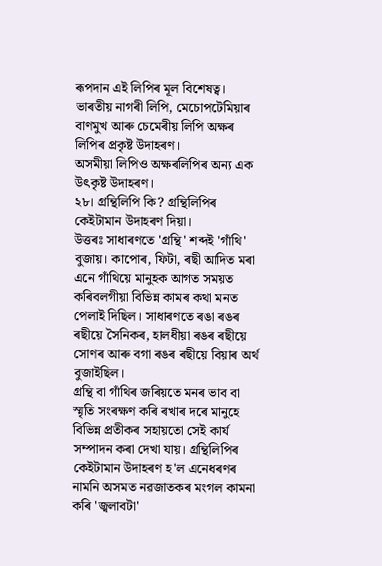ৰূপদান এই লিপিৰ মূল বিশেষত্ব। ভাৰতীয় নাগৰী লিপি, মেচোপটেমিয়াৰ বাণমুখ আৰু চেমেৰীয় লিপি অক্ষৰ লিপিৰ প্ৰকৃষ্ট উদাহৰণ।
অসমীয়া লিপিও অক্ষৰলিপিৰ অন্য এক উৎকৃষ্ট উদাহৰণ।
২৮। গ্রন্থিলিপি কি? গ্রন্থিলিপিৰ কেইটামান উদাহৰণ দিয়া।
উত্তৰঃ সাধাৰণতে 'গ্রন্থি' শব্দই 'গাঁথি' বুজায়। কাপোৰ, ফিটা, ৰছী আদিত মৰা এনে গাঁথিয়ে মানুহক আগত সময়ত কৰিবলগীয়া বিভিন্ন কামৰ কথা মনত পেলাই দিছিল। সাধাৰণতে ৰঙা ৰঙৰ ৰছীয়ে সৈনিকৰ, হালধীয়া ৰঙৰ ৰছীয়ে সোণৰ আৰু বগা ৰঙৰ ৰছীয়ে বিয়াৰ অৰ্থ বুজাইছিল।
গ্রন্থি বা গাঁথিৰ জৰিয়তে মনৰ ভাব বা স্মৃতি সংৰক্ষণ কৰি ৰখাৰ দৰে মানুহে বিভিন্ন প্রতীকৰ সহায়তো সেই কাৰ্য সম্পাদন কৰা দেখা যায়। গ্রন্থিলিপিৰ কেইটামান উদাহৰণ হ'ল এনেধৰণৰ নামনি অসমত নৱজাতকৰ মংগল কামনা কৰি 'জ্বলাবটা'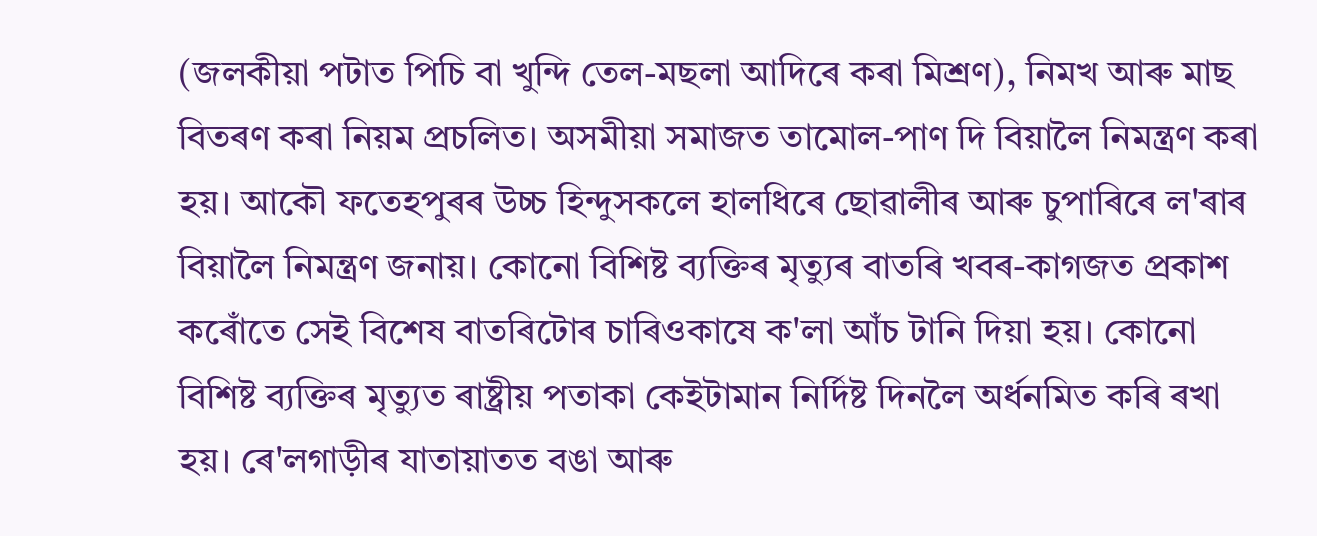(জলকীয়া পটাত পিচি বা খুন্দি তেল-মছলা আদিৰে কৰা মিশ্রণ), নিমখ আৰু মাছ বিতৰণ কৰা নিয়ম প্রচলিত। অসমীয়া সমাজত তামোল-পাণ দি বিয়ালৈ নিমন্ত্রণ কৰা হয়। আকৌ ফতেহপুৰৰ উচ্চ হিন্দুসকলে হালধিৰে ছোৱালীৰ আৰু চুপাৰিৰে ল'ৰাৰ বিয়ালৈ নিমন্ত্রণ জনায়। কোনো বিশিষ্ট ব্যক্তিৰ মৃত্যুৰ বাতৰি খবৰ-কাগজত প্রকাশ কৰোঁতে সেই বিশেষ বাতৰিটোৰ চাৰিওকাষে ক'লা আঁচ টানি দিয়া হয়। কোনো বিশিষ্ট ব্যক্তিৰ মৃত্যুত ৰাষ্ট্ৰীয় পতাকা কেইটামান নির্দিষ্ট দিনলৈ অর্ধনমিত কৰি ৰখা হয়। ৰে'লগাড়ীৰ যাতায়াতত বঙা আৰু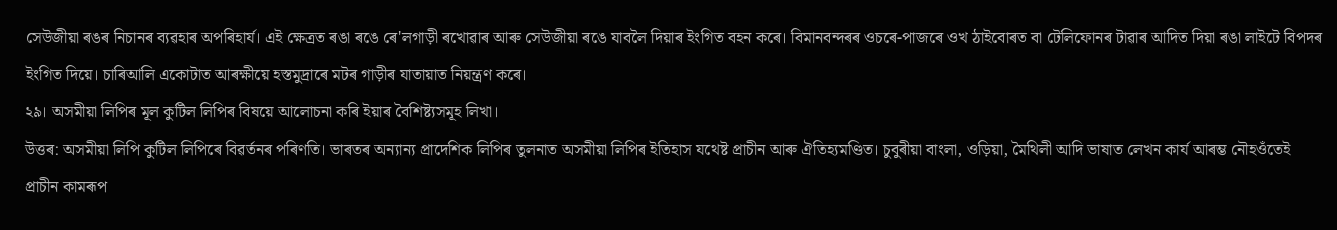সেউজীয়া ৰঙৰ নিচানৰ ব্যৱহাৰ অপৰিহাৰ্য। এই ক্ষেত্ৰত ৰঙা ৰঙে ৰে'লগাড়ী ৰখোৱাৰ আৰু সেউজীয়া ৰঙে যাবলৈ দিয়াৰ ইংগিত বহন কৰে। বিমানবন্দৰৰ ওচৰে-পাজৰে ওখ ঠাইবোৰত বা টেলিফোনৰ টাৱাৰ আদিত দিয়া ৰঙা লাইটে বিপদৰ ইংগিত দিয়ে। চাৰিআলি একোটাত আৰক্ষীয়ে হস্তমুদ্ৰাৰে মটৰ গাড়ীৰ যাতায়াত নিয়ন্ত্ৰণ কৰে।
২৯। অসমীয়া লিপিৰ মূল কুটিল লিপিৰ বিষয়ে আলোচনা কৰি ইয়াৰ বৈশিষ্ট্যসমূহ লিখা।
উত্তৰ: অসমীয়া লিপি কুটিল লিপিৰে বিৱৰ্তনৰ পৰিণতি। ভাৰতৰ অন্যান্য প্রাদেশিক লিপিৰ তুলনাত অসমীয়া লিপিৰ ইতিহাস যথেষ্ট প্রাচীন আৰু ঐতিহ্যমণ্ডিত। চুবুৰীয়া বাংলা, ওড়িয়া, মৈথিলী আদি ভাষাত লেখন কার্য আৰম্ভ নৌহওঁতেই প্রাচীন কামৰূপ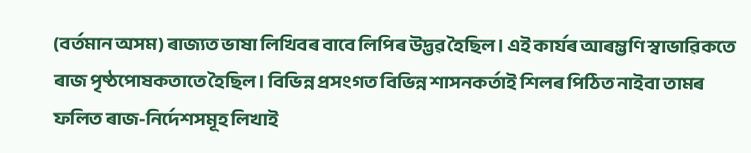(বর্তমান অসম) ৰাজ্যত ভাষা লিখিবৰ বাবে লিপিৰ উদ্ভৱ হৈছিল। এই কাৰ্যৰ আৰম্ভণি স্বাভাৱিকতে ৰাজ পৃষ্ঠপোষকতাতে হৈছিল। বিভিন্ন প্রসংগত বিভিন্ন শাসনকর্তাই শিলৰ পিঠিত নাইবা তামৰ ফলিত ৰাজ-নির্দেশসমূহ লিখাই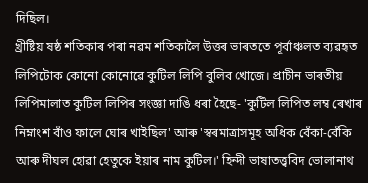দিছিল।
খ্রীষ্টিয় ষষ্ঠ শতিকাৰ পৰা নৱম শতিকালৈ উত্তৰ ভাৰততে পূৰ্বাঞ্চলত ব্যৱহৃত লিপিটোক কোনো কোনোৱে কুটিল লিপি বুলিব খোজে। প্রাচীন ভাৰতীয় লিপিমালাত কুটিল লিপিৰ সংজ্ঞা দাঙি ধৰা হৈছে- 'কুটিল লিপিত লম্ব ৰেখাৰ নিম্নাংশ বাঁও ফালে ঘোৰ খাইছিল' আৰু 'স্বৰমাত্রাসমূহ অধিক বেঁকা-বেঁকি আৰু দীঘল হোৱা হেতুকে ইয়াৰ নাম কুটিল।' হিন্দী ভাষাতত্ত্ববিদ ভোলানাথ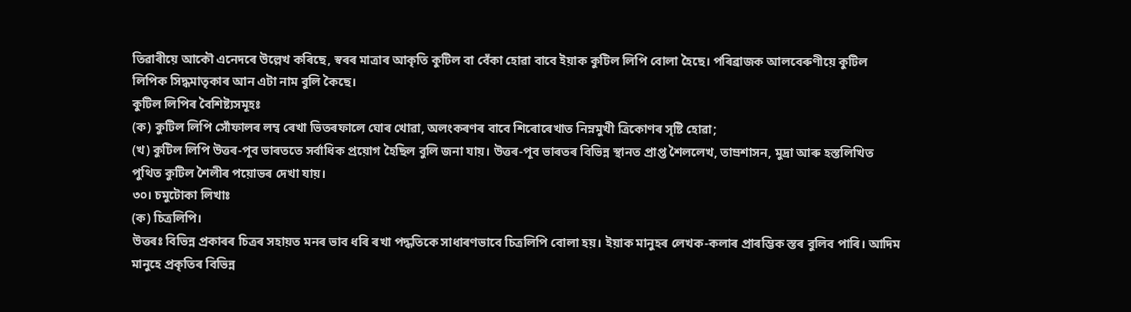তিৱাৰীয়ে আকৌ এনেদৰে উল্লেখ কৰিছে, স্বৰৰ মাত্ৰাৰ আকৃতি কুটিল বা বেঁকা হোৱা বাবে ইয়াক কুটিল লিপি বোলা হৈছে। পৰিব্রাজক আলবেৰুণীয়ে কুটিল লিপিক সিদ্ধমাতৃকাৰ আন এটা নাম বুলি কৈছে।
কুটিল লিপিৰ বৈশিষ্ট্যসমূহঃ
(ক) কুটিল লিপি সোঁফালৰ লম্ব ৰেখা ভিতৰফালে ঘোৰ খোৱা, অলংকৰণৰ বাবে শিৰোৰেখাত নিম্নমুখী ত্রিকোণৰ সৃষ্টি হোৱা;
(খ) কুটিল লিপি উত্তৰ-পূব ভাৰততে সৰ্বাধিক প্রয়োগ হৈছিল বুলি জনা যায়। উত্তৰ-পূব ভাৰতৰ বিভিন্ন স্থানত প্রাপ্ত শৈললেখ, তাম্রশাসন, মুদ্রা আৰু হস্তলিখিত পুথিত কুটিল শৈলীৰ পয়োভৰ দেখা যায়।
৩০। চমুটোকা লিখাঃ
(ক) চিত্রলিপি।
উত্তৰঃ বিভিন্ন প্ৰকাৰৰ চিত্ৰৰ সহায়ত মনৰ ভাব ধৰি ৰখা পদ্ধতিকে সাধাৰণভাবে চিত্রলিপি বোলা হয়। ইয়াক মানুহৰ লেখক-কলাৰ প্ৰাৰম্ভিক স্তৰ বুলিব পাৰি। আদিম মানুহে প্ৰকৃতিৰ বিভিন্ন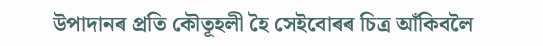উপাদানৰ প্ৰতি কৌতূহলী হৈ সেইবোৰৰ চিত্ৰ আঁকিবলৈ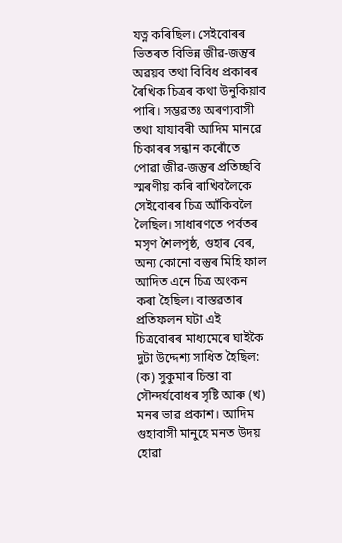যত্ন কৰিছিল। সেইবোৰৰ ভিতৰত বিভিন্ন জীৱ-জন্তুৰ অৱয়ব তথা বিবিধ প্ৰকাৰৰ ৰৈখিক চিত্ৰৰ কথা উনুকিয়াব পাৰি। সম্ভৱতঃ অৰণ্যবাসী তথা যাযাবৰী আদিম মানৱে চিকাৰৰ সন্ধান কৰোঁতে পোৱা জীৱ-জন্তুৰ প্ৰতিচ্ছবি স্মৰণীয় কৰি ৰাখিবলৈকে সেইবোৰৰ চিত্ৰ আঁকিবলৈ লৈছিল। সাধাৰণতে পৰ্বতৰ মসৃণ শৈলপৃষ্ঠ, গুহাৰ বেৰ, অন্য কোনো বস্তুৰ মিহি ফাল আদিত এনে চিত্র অংকন কৰা হৈছিল। বাস্তৱতাৰ প্ৰতিফলন ঘটা এই চিত্ৰবোৰৰ মাধ্যমেৰে ঘাইকৈ দুটা উদ্দেশ্য সাধিত হৈছিল: (ক) সুকুমাৰ চিন্তা বা সৌন্দর্যবোধৰ সৃষ্টি আৰু (খ) মনৰ ভাৱ প্রকাশ। আদিম গুহাবাসী মানুহে মনত উদয় হোৱা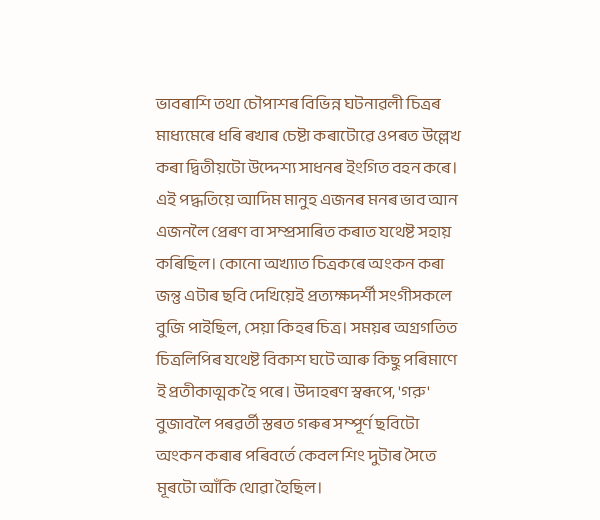ভাবৰাশি তথা চৌপাশৰ বিভিন্ন ঘটনাৱলী চিত্ৰৰ মাধ্যমেৰে ধৰি ৰখাৰ চেষ্টা কৰাটোৱে ওপৰত উল্লেখ কৰা দ্বিতীয়টো উদ্দেশ্য সাধনৰ ইংগিত বহন কৰে। এই পদ্ধতিয়ে আদিম মানুহ এজনৰ মনৰ ভাব আন এজনলৈ প্রেৰণ বা সম্প্ৰসাৰিত কৰাত যথেষ্ট সহায় কৰিছিল। কোনো অখ্যাত চিত্ৰকৰে অংকন কৰা জন্তু এটাৰ ছবি দেখিয়েই প্রত্যক্ষদর্শী সংগীসকলে বুজি পাইছিল, সেয়া কিহৰ চিত্র। সময়ৰ অগ্রগতিত চিত্রলিপিৰ যথেষ্ট বিকাশ ঘটে আৰু কিছু পৰিমাণে ই প্রতীকাত্মক হৈ পৰে। উদাহৰণ স্বৰূপে, 'গরু' বুজাবলৈ পৰৱৰ্তী স্তৰত গৰুৰ সম্পূর্ণ ছবিটো অংকন কৰাৰ পৰিবৰ্তে কেবল শিং দুটাৰ সৈতে মূৰটো আঁকি থোৱা হৈছিল।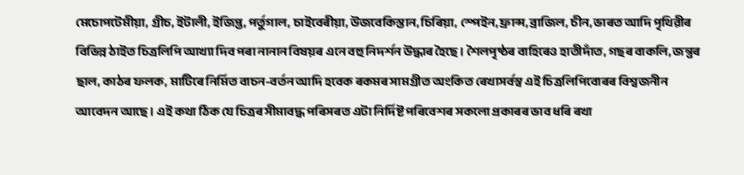মেচোপটেমীয়া, গ্রীচ, ইটালী, ইজিপ্ত, পর্তুগাল, চাইবেৰীয়া, উজবেকিস্তান, চিৰিয়া, স্পেইন, ফ্রান্স, ব্রাজিল, চীন, ভাৰত আদি পৃথিৱীৰ বিভিন্ন ঠাইত চিত্রলিপি আখ্যা দিব পৰা নানান বিষয়ৰ এনে বহু নিদর্শন উদ্ধাৰ হৈছে। শৈলপৃষ্ঠৰ বাহিৰেও হাতীদাঁত, গছৰ বাকলি, জন্তুৰ ছাল, কাঠৰ ফলক, মাটিৰে নিৰ্মিত বাচন-বর্তন আদি হবেক ৰকমৰ সামগ্ৰীত অংকিত ৰেখাসৰ্বস্ব এই চিত্রলিপিবোৰৰ বিশ্বজনীন আবেদন আছে। এই কথা ঠিক যে চিত্ৰৰ সীমাবদ্ধ পৰিসৰত এটা নির্দিষ্ট পৰিবেশৰ সকলো প্ৰকাৰৰ ভাব ধৰি ৰখা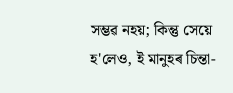সম্ভৱ নহয়; কিন্তু সেয়ে হ'লেও, ই মানুহৰ চিন্তা-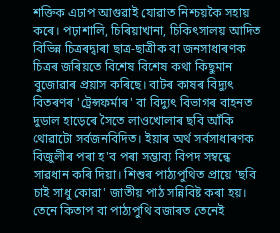শক্তিক এঢাপ আগুৱাই যোৱাত নিশ্চয়কৈ সহায় কৰে। পঢ়াশালি, চিৰিয়াখানা, চিকিৎসালয় আদিত বিভিন্ন চিত্ৰৰদ্বাৰা ছাত্ৰ-ছাত্ৰীক বা জনসাধাৰণক চিত্ৰৰ জৰিয়তে বিশেষ বিশেষ কথা কিছুমান বুজোৱাৰ প্ৰয়াস কৰিছে। বাটৰ কাষৰ বিদ্যুৎ বিতৰণৰ 'ট্রেন্সফৰ্মাৰ' বা বিদ্যুৎ বিভাগৰ বাহনত দুডাল হাড়েৰে সৈতে লাওখোলাৰ ছবি আঁকি থোৱাটো সর্বজনবিদিত। ইয়াৰ অৰ্থ সৰ্বসাধাৰণক বিজুলীৰ পৰা হ'ব পৰা সম্ভাব্য বিপদ সম্বন্ধে সাৱধান কৰি দিয়া। শিশুৰ পাঠ্যপুথিত প্রায়ে 'ছবি চাই সাধু কোৱা' জাতীয় পাঠ সন্নিবিষ্ট কৰা হয়। তেনে কিতাপ বা পাঠ্যপুথি বজাৰত তেনেই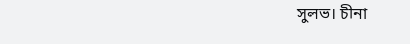সুলভ। চীনা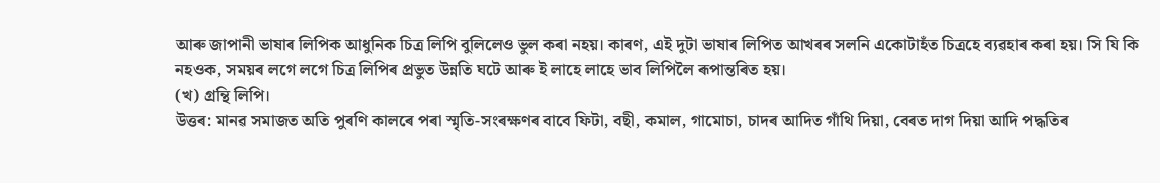আৰু জাপানী ভাষাৰ লিপিক আধুনিক চিত্র লিপি বুলিলেও ভুল কৰা নহয়। কাৰণ, এই দুটা ভাষাৰ লিপিত আখৰৰ সলনি একোটাহঁত চিত্রহে ব্যৱহাৰ কৰা হয়। সি যি কি নহওক, সময়ৰ লগে লগে চিত্র লিপিৰ প্রভুত উন্নতি ঘটে আৰু ই লাহে লাহে ভাব লিপিলৈ ৰূপান্তৰিত হয়।
(খ) গ্রন্থি লিপি।
উত্তৰ: মানৱ সমাজত অতি পুৰণি কালৰে পৰা স্মৃতি-সংৰক্ষণৰ বাবে ফিটা, বছী, কমাল, গামোচা, চাদৰ আদিত গাঁথি দিয়া, বেৰত দাগ দিয়া আদি পদ্ধতিৰ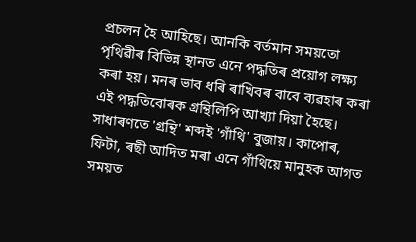প্ৰচলন হৈ আহিছে। আনকি বর্তমান সময়তো পৃথিৱীৰ বিভিন্ন স্থানত এনে পদ্ধতিৰ প্রয়োগ লক্ষ্য কৰা হয়। মনৰ ভাব ধৰি ৰাখিবৰ বাবে ব্যৱহাৰ কৰা এই পদ্ধতিবোৰক গ্রন্থিলিপি আখ্যা দিয়া হৈছে। সাধাৰণতে 'গ্রন্থি' শব্দই 'গাঁথি' বুজায়। কাপোৰ, ফিটা, ৰছী আদিত মৰা এনে গাঁথিয়ে মানুহক আগত সময়ত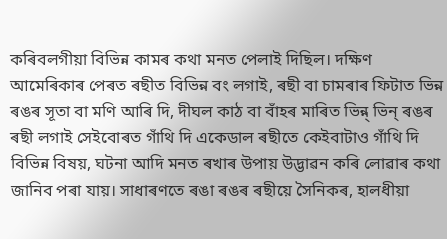কৰিবলগীয়া বিভিন্ন কামৰ কথা মনত পেলাই দিছিল। দক্ষিণ আমেৰিকাৰ পেৰত ৰছীত বিভিন্ন বং লগাই, ৰছী বা চামৰাৰ ফিটাত ভিন্ন ৰঙৰ সূতা বা মণি আৰি দি, দীঘল কাঠ বা বাঁহৰ মাৰিত ভিন্ন্ ভিন্ ৰঙৰ ৰছী লগাই সেইবোৰত গাঁথি দি একেডাল ৰছীতে কেইবাটাও গাঁথি দি বিভিন্ন বিষয়, ঘটনা আদি মনত ৰখাৰ উপায় উদ্ভাৱন কৰি লোৱাৰ কথা জানিব পৰা যায়। সাধাৰণতে ৰঙা ৰঙৰ ৰছীয়ে সৈনিকৰ, হালধীয়া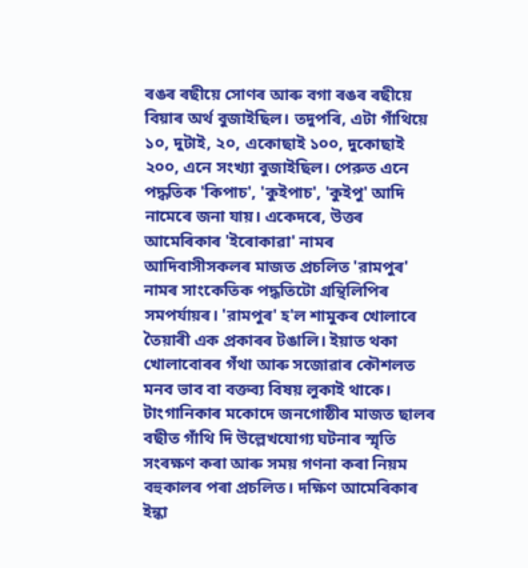ৰঙৰ ৰছীয়ে সোণৰ আৰু বগা ৰঙৰ ৰছীয়ে বিয়াৰ অৰ্থ বুজাইছিল। তদুপৰি, এটা গাঁথিয়ে ১০, দুটাই, ২০, একোছাই ১০০, দুকোছাই ২০০, এনে সংখ্যা বুজাইছিল। পেরুত এনে পদ্ধতিক 'কিপাচ', 'কুইপাচ', 'কুইপু' আদি নামেৰে জনা যায়। একেদৰে, উত্তৰ আমেৰিকাৰ 'ইৰোকাৱা' নামৰ আদিবাসীসকলৰ মাজত প্রচলিত 'রামপুৰ' নামৰ সাংকেতিক পদ্ধতিটো গ্রন্থিলিপিৰ সমপর্যায়ৰ। 'রামপুৰ' হ'ল শামুকৰ খোলাৰে তৈয়াৰী এক প্ৰকাৰৰ টঙালি। ইয়াত থকা খোলাবোৰৰ গঁথা আৰু সজোৱাৰ কৌশলত মনব ভাব বা বক্তব্য বিষয় লুকাই থাকে। টাংগানিকাৰ মকোদে জনগোষ্ঠীৰ মাজত ছালৰ বছীত গাঁথি দি উল্লেখযোগ্য ঘটনাৰ স্মৃতি সংৰক্ষণ কৰা আৰু সময় গণনা কৰা নিয়ম বহুকালৰ পৰা প্ৰচলিত। দক্ষিণ আমেৰিকাৰ ইন্কা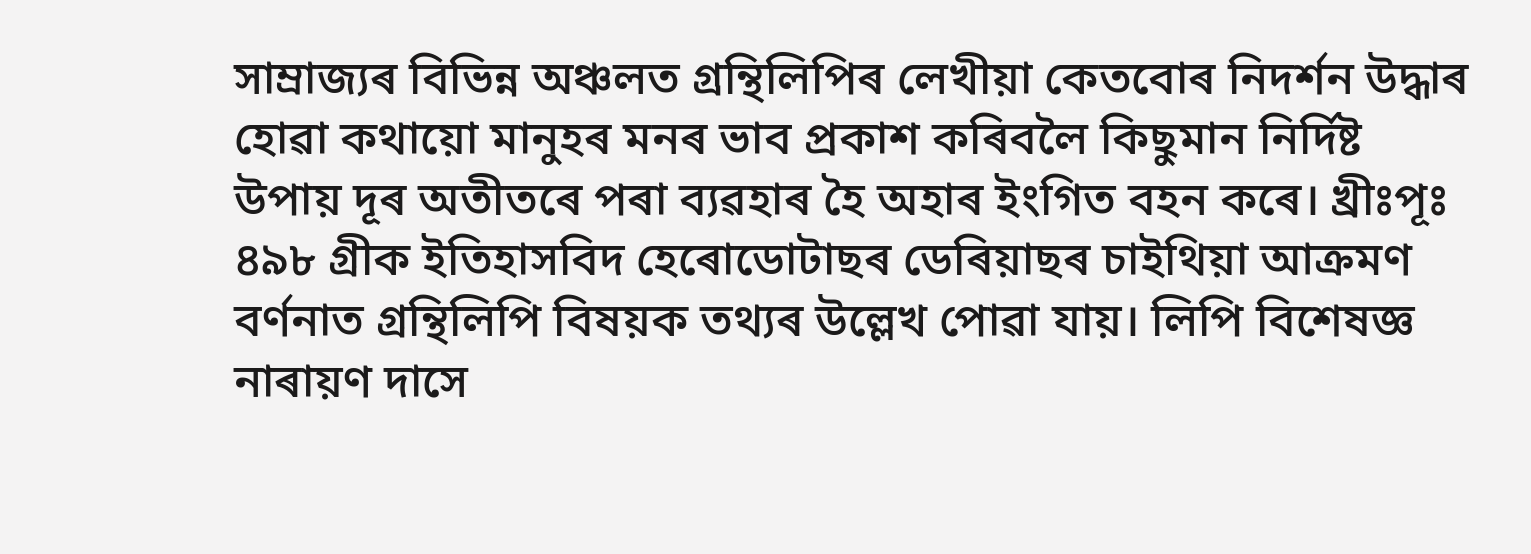সাম্ৰাজ্যৰ বিভিন্ন অঞ্চলত গ্রন্থিলিপিৰ লেখীয়া কেতবোৰ নিদৰ্শন উদ্ধাৰ হোৱা কথায়ো মানুহৰ মনৰ ভাব প্রকাশ কৰিবলৈ কিছুমান নির্দিষ্ট উপায় দূৰ অতীতৰে পৰা ব্যৱহাৰ হৈ অহাৰ ইংগিত বহন কৰে। খ্রীঃপূঃ ৪৯৮ গ্রীক ইতিহাসবিদ হেৰোডোটাছৰ ডেৰিয়াছৰ চাইথিয়া আক্রমণ বর্ণনাত গ্রন্থিলিপি বিষয়ক তথ্যৰ উল্লেখ পোৱা যায়। লিপি বিশেষজ্ঞ নাৰায়ণ দাসে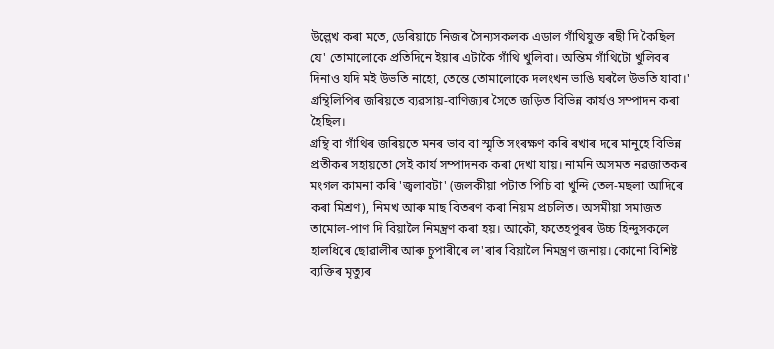উল্লেখ কৰা মতে, ডেৰিয়াচে নিজৰ সৈন্যসকলক এডাল গাঁথিযুক্ত ৰছী দি কৈছিল যে' তোমালোকে প্রতিদিনে ইয়াৰ এটাকৈ গাঁথি খুলিবা। অন্তিম গাঁথিটো খুলিবৰ দিনাও যদি মই উভতি নাহো, তেন্তে তোমালোকে দলংখন ভাঙি ঘৰলৈ উভতি যাবা।' গ্রন্থিলিপিৰ জৰিয়তে ব্যৱসায়-বাণিজ্যৰ সৈতে জড়িত বিভিন্ন কার্যও সম্পাদন কৰা হৈছিল।
গ্রন্থি বা গাঁথিৰ জৰিয়তে মনৰ ভাব বা স্মৃতি সংৰক্ষণ কৰি ৰখাৰ দৰে মানুহে বিভিন্ন প্রতীকৰ সহায়তো সেই কার্য সম্পাদনক কৰা দেখা যায়। নামনি অসমত নৱজাতকৰ মংগল কামনা কৰি 'জ্বলাবটা' (জলকীয়া পটাত পিচি বা খুন্দি তেল-মছলা আদিৰে কৰা মিশ্রণ), নিমখ আৰু মাছ বিতৰণ কৰা নিয়ম প্রচলিত। অসমীয়া সমাজত তামোল-পাণ দি বিয়ালৈ নিমন্ত্ৰণ কৰা হয়। আকৌ, ফতেহপুৰৰ উচ্চ হিন্দুসকলে হালধিৰে ছোৱালীৰ আৰু চুপাৰীৰে ল'ৰাৰ বিয়ালৈ নিমন্ত্রণ জনায়। কোনো বিশিষ্ট ব্যক্তিৰ মৃত্যুৰ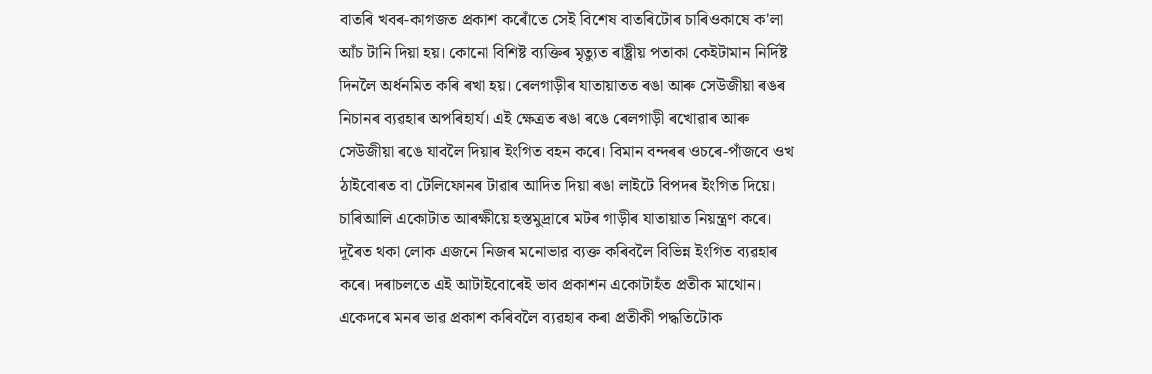বাতৰি খবৰ-কাগজত প্রকাশ কৰোঁতে সেই বিশেষ বাতৰিটোৰ চাৰিওকাষে ক'লা আঁচ টানি দিয়া হয়। কোনো বিশিষ্ট ব্যক্তিৰ মৃত্যুত ৰাষ্ট্ৰীয় পতাকা কেইটামান নির্দিষ্ট দিনলৈ অর্ধনমিত কৰি ৰখা হয়। ৰেলগাড়ীৰ যাতায়াতত ৰঙা আৰু সেউজীয়া ৰঙৰ নিচানৰ ব্যৱহাৰ অপৰিহাৰ্য। এই ক্ষেত্ৰত ৰঙা ৰঙে ৰেলগাড়ী ৰখোৱাৰ আৰু সেউজীয়া ৰঙে যাবলৈ দিয়াৰ ইংগিত বহন কৰে। বিমান বন্দৰৰ ওচৰে-পাঁজবে ওখ ঠাইবোৰত বা টেলিফোনৰ টাৱাৰ আদিত দিয়া ৰঙা লাইটে বিপদৰ ইংগিত দিয়ে। চাৰিআলি একোটাত আৰক্ষীয়ে হস্তমুদ্ৰাৰে মটৰ গাড়ীৰ যাতায়াত নিয়ন্ত্ৰণ কৰে। দূৰৈত থকা লোক এজনে নিজৰ মনোভার ব্যক্ত কৰিবলৈ বিভিন্ন ইংগিত ব্যৱহাৰ কৰে। দৰাচলতে এই আটাইবোৰেই ভাব প্রকাশন একোটাহঁত প্রতীক মাথোন। একেদৰে মনৰ ভাৱ প্ৰকাশ কৰিবলৈ ব্যৱহাৰ কৰা প্ৰতীকী পদ্ধতিটোক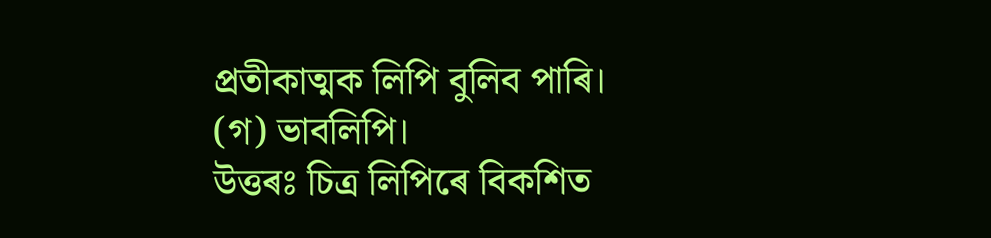প্রতীকাত্মক লিপি বুলিব পাৰি।
(গ) ভাবলিপি।
উত্তৰঃ চিত্ৰ লিপিৰে বিকশিত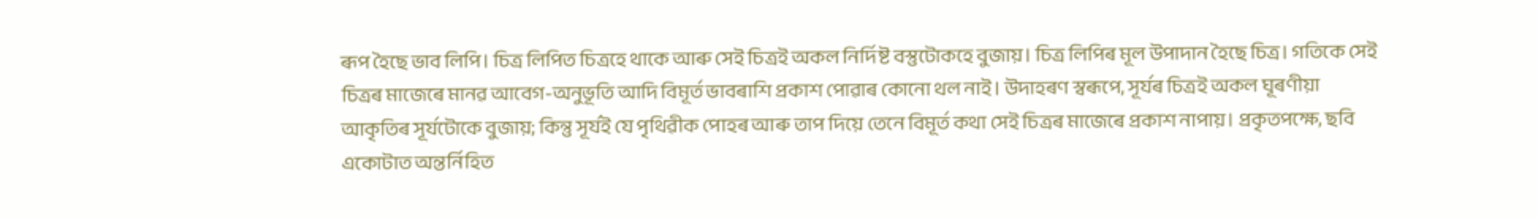ৰূপ হৈছে ভাব লিপি। চিত্র লিপিত চিত্রহে থাকে আৰু সেই চিত্রই অকল নির্দিষ্ট বস্তুটোকহে বুজায়। চিত্র লিপিৰ মূল উপাদান হৈছে চিত্র। গতিকে সেই চিত্ৰৰ মাজেৰে মানৱ আবেগ-অনুভূতি আদি বিমূর্ত ভাবৰাশি প্রকাশ পোৱাৰ কোনো থল নাই। উদাহৰণ স্বৰূপে, সূৰ্যৰ চিত্ৰই অকল ঘূৰণীয়া আকৃতিৰ সূৰ্যটোকে বুজায়; কিন্তু সূর্যই যে পৃথিৱীক পোহৰ আৰু তাপ দিয়ে তেনে বিমূর্ত কথা সেই চিত্ৰৰ মাজেৰে প্ৰকাশ নাপায়। প্রকৃতপক্ষে, ছবি একোটাত অন্তর্নিহিত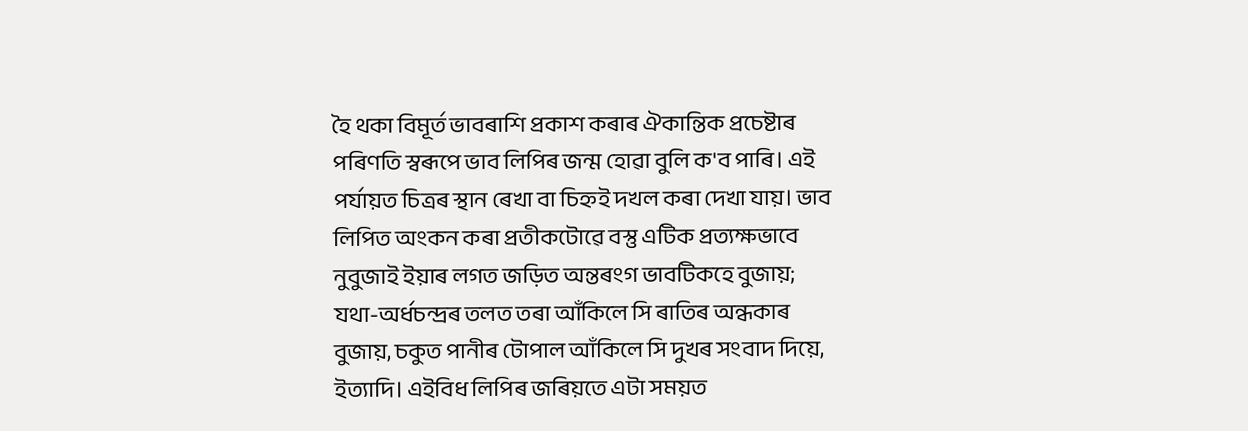হৈ থকা বিমূর্ত ভাবৰাশি প্রকাশ কৰাৰ ঐকান্তিক প্রচেষ্টাৰ পৰিণতি স্বৰূপে ভাব লিপিৰ জন্ম হোৱা বুলি ক'ব পাৰি। এই পৰ্যায়ত চিত্ৰৰ স্থান ৰেখা বা চিহ্নই দখল কৰা দেখা যায়। ভাব লিপিত অংকন কৰা প্রতীকটোৱে বস্তু এটিক প্রত্যক্ষভাবে নুবুজাই ইয়াৰ লগত জড়িত অন্তৰংগ ভাবটিকহে বুজায়; যথা-অর্ধচন্দ্ৰৰ তলত তৰা আঁকিলে সি ৰাতিৰ অন্ধকাৰ বুজায়, চকুত পানীৰ টোপাল আঁকিলে সি দুখৰ সংবাদ দিয়ে, ইত্যাদি। এইবিধ লিপিৰ জৰিয়তে এটা সময়ত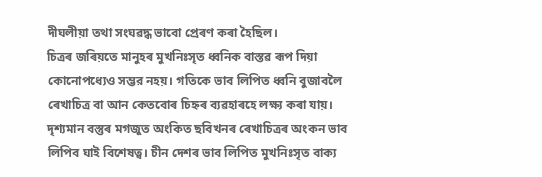দীঘলীয়া তথা সংঘৱদ্ধ ভাবো প্ৰেৰণ কৰা হৈছিল।
চিত্ৰৰ জৰিয়তে মানুহৰ মুখনিঃসৃত ধ্বনিক বাস্তৱ ৰূপ দিয়া কোনোপধ্যেও সম্ভর নহয়। গতিকে ভাব লিপিত ধ্বনি বুজাবলৈ ৰেখাচিত্র বা আন কেতবোৰ চিহ্নৰ ব্যৱহাৰহে লক্ষ্য কৰা যায়। দৃশ্যমান বস্তুৰ মগজুত অংকিত ছবিখনৰ ৰেখাচিত্ৰৰ অংকন ভাব লিপিব ঘাই বিশেষত্ব। চীন দেশৰ ভাব লিপিত মুখনিঃসৃত বাক্য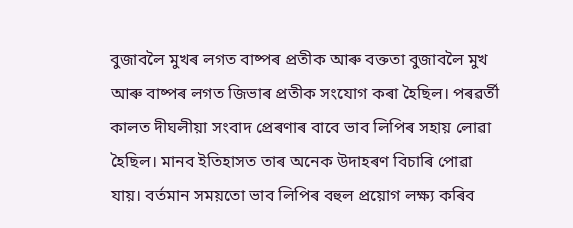বুজাবলৈ মুখৰ লগত বাষ্পৰ প্রতীক আৰু বক্ততা বুজাবলৈ মুখ আৰু বাষ্পৰ লগত জিভাৰ প্ৰতীক সংযোগ কৰা হৈছিল। পৰৱৰ্তী কালত দীঘলীয়া সংবাদ প্ৰেৰণাৰ বাবে ভাব লিপিৰ সহায় লোৱা হৈছিল। মানব ইতিহাসত তাৰ অনেক উদাহৰণ বিচাৰি পোৱা যায়। বর্তমান সময়তো ভাব লিপিৰ বহুল প্রয়োগ লক্ষ্য কৰিব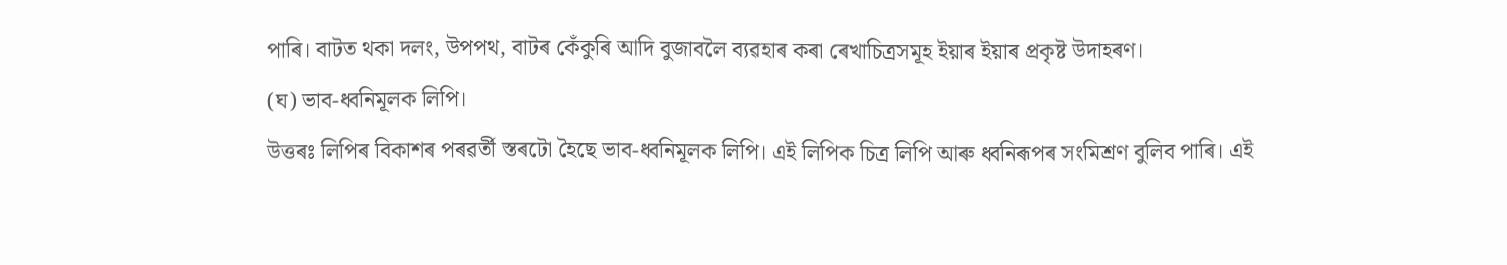পাৰি। বাটত থকা দলং, উপপথ, বাটৰ কেঁকুৰি আদি বুজাবলৈ ব্যৱহাৰ কৰা ৰেখাচিত্ৰসমূহ ইয়াৰ ইয়াৰ প্ৰকৃষ্ট উদাহৰণ।
(ঘ) ভাব-ধ্বনিমূলক লিপি।
উত্তৰঃ লিপিৰ বিকাশৰ পৰৱৰ্তী স্তৰটো হৈছে ভাব-ধ্বনিমূলক লিপি। এই লিপিক চিত্ৰ লিপি আৰু ধ্বনিৰূপৰ সংমিশ্রণ বুলিব পাৰি। এই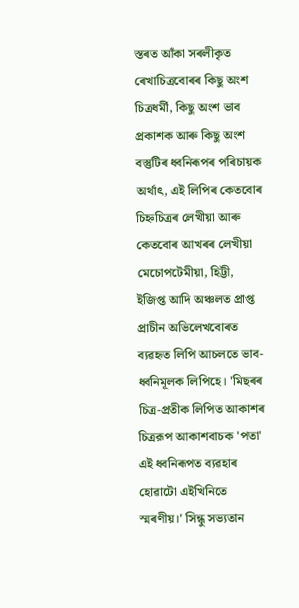স্তৰত আঁকা সৰলীকৃত ৰেখাচিত্ৰবোৰৰ কিছু অংশ চিত্রধর্মী, কিছু অংশ ভাব প্রকাশক আৰু কিছু অংশ বস্তুটিৰ ধ্বনিৰূপৰ পৰিচায়ক অর্থাৎ, এই লিপিৰ কেতবোৰ চিহ্নচিত্ৰৰ লেখীয়া আৰু কেতবোৰ আখৰৰ লেখীয়া মেচোপটেমীয়া, হিট্টী, ইজিপ্ত আদি অঞ্চলত প্রাপ্ত প্রাচীন অভিলেখবোৰত ব্যৱহৃত লিপি আচলতে ভাব-ধ্বনিমূলক লিপিহে। 'মিছৰৰ চিত্ৰ-প্রতীক লিপিত আকাশৰ চিত্ররূপ আকাশবাচক 'পতা' এই ধ্বনিৰূপত ব্যৱহাৰ হোৱাটো এইখিনিতে স্মৰণীয়।' সিন্ধু সভ্যতান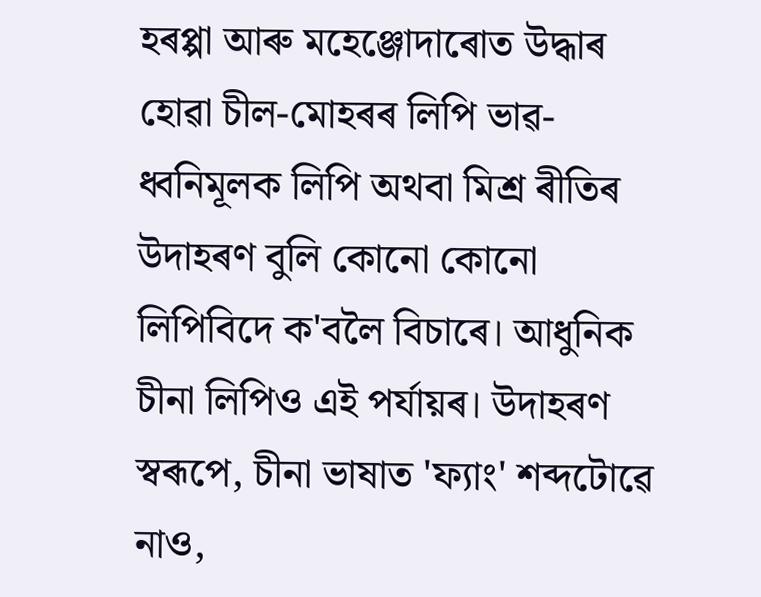হৰপ্পা আৰু মহেঞ্জোদাৰোত উদ্ধাৰ হোৱা চীল-মোহৰৰ লিপি ভাৱ-ধ্বনিমূলক লিপি অথবা মিশ্ৰ ৰীতিৰ উদাহৰণ বুলি কোনো কোনো লিপিবিদে ক'বলৈ বিচাৰে। আধুনিক চীনা লিপিও এই পৰ্যায়ৰ। উদাহৰণ স্বৰূপে, চীনা ভাষাত 'ফ্যাং' শব্দটোৱে নাও,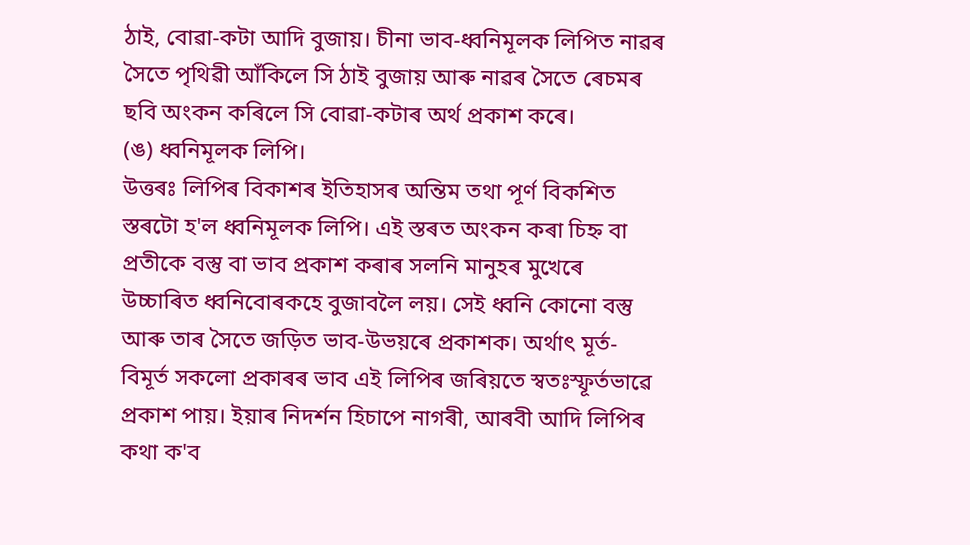ঠাই, বোৱা-কটা আদি বুজায়। চীনা ভাব-ধ্বনিমূলক লিপিত নাৱৰ সৈতে পৃথিৱী আঁকিলে সি ঠাই বুজায় আৰু নাৱৰ সৈতে ৰেচমৰ ছবি অংকন কৰিলে সি বোৱা-কটাৰ অৰ্থ প্রকাশ কৰে।
(ঙ) ধ্বনিমূলক লিপি।
উত্তৰঃ লিপিৰ বিকাশৰ ইতিহাসৰ অন্তিম তথা পূর্ণ বিকশিত স্তৰটো হ'ল ধ্বনিমূলক লিপি। এই স্তৰত অংকন কৰা চিহ্ন বা প্রতীকে বস্তু বা ভাব প্রকাশ কৰাৰ সলনি মানুহৰ মুখেৰে উচ্চাৰিত ধ্বনিবোৰকহে বুজাবলৈ লয়। সেই ধ্বনি কোনো বস্তু আৰু তাৰ সৈতে জড়িত ভাব-উভয়ৰে প্ৰকাশক। অৰ্থাৎ মূর্ত-বিমূর্ত সকলো প্ৰকাৰৰ ভাব এই লিপিৰ জৰিয়তে স্বতঃস্ফূর্তভাৱে প্ৰকাশ পায়। ইয়াৰ নিদৰ্শন হিচাপে নাগৰী, আৰবী আদি লিপিৰ কথা ক'ব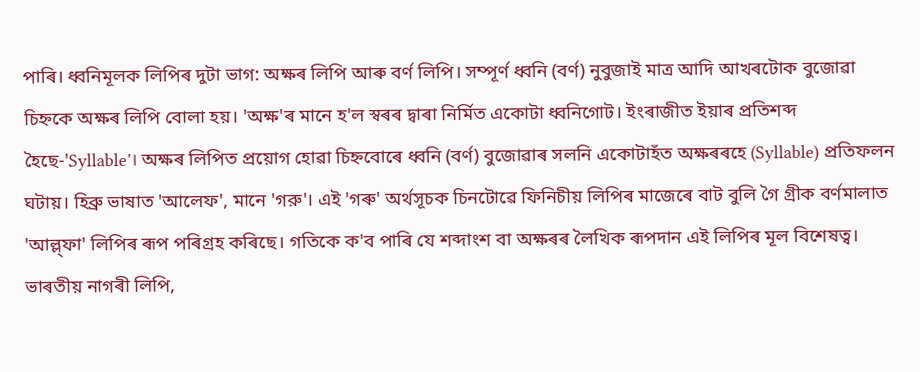পাৰি। ধ্বনিমূলক লিপিৰ দুটা ভাগ: অক্ষৰ লিপি আৰু বৰ্ণ লিপি। সম্পূর্ণ ধ্বনি (বর্ণ) নুবুজাই মাত্ৰ আদি আখৰটোক বুজোৱা চিহ্নকে অক্ষৰ লিপি বোলা হয়। 'অক্ষ'ৰ মানে হ'ল স্বৰৰ দ্বাৰা নিৰ্মিত একোটা ধ্বনিগোট। ইংৰাজীত ইয়াৰ প্রতিশব্দ হৈছে-'Syllable'। অক্ষৰ লিপিত প্রয়োগ হোৱা চিহ্নবোৰে ধ্বনি (বৰ্ণ) বুজোৱাৰ সলনি একোটাহঁত অক্ষৰৰহে (Syllable) প্রতিফলন ঘটায়। হিব্রু ভাষাত 'আলেফ', মানে 'গরু'। এই 'গৰু' অর্থসূচক চিনটোৱে ফিনিচীয় লিপিৰ মাজেৰে বাট বুলি গৈ গ্রীক বর্ণমালাত 'আল্ল্ফা' লিপিৰ ৰূপ পৰিগ্ৰহ কৰিছে। গতিকে ক'ব পাৰি যে শব্দাংশ বা অক্ষৰৰ লৈখিক ৰূপদান এই লিপিৰ মূল বিশেষত্ব। ভাৰতীয় নাগৰী লিপি,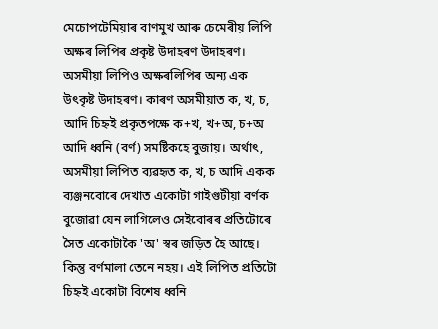মেচোপটেমিয়াৰ বাণমুখ আৰু চেমেৰীয় লিপি অক্ষৰ লিপিৰ প্ৰকৃষ্ট উদাহৰণ উদাহৰণ। অসমীয়া লিপিও অক্ষৰলিপিৰ অন্য এক উৎকৃষ্ট উদাহৰণ। কাৰণ অসমীয়াত ক, খ, চ, আদি চিহ্নই প্রকৃতপক্ষে ক+খ, খ+অ, চ+অ আদি ধ্বনি (বর্ণ) সমষ্টিকহে বুজায়। অর্থাৎ, অসমীয়া লিপিত ব্যৱহৃত ক, খ, চ আদি একক ব্যঞ্জনবোৰে দেখাত একোটা গাইগুটীয়া বৰ্ণক বুজোৱা যেন লাগিলেও সেইবোৰৰ প্ৰতিটোৰে সৈত একোটাকৈ 'অ' স্বৰ জড়িত হৈ আছে। কিন্তু বর্ণমালা তেনে নহয়। এই লিপিত প্রতিটো চিহ্নই একোটা বিশেষ ধ্বনি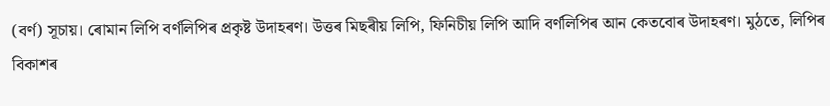(বর্ণ) সূচায়। ৰোমান লিপি বৰ্ণলিপিৰ প্ৰকৃষ্ট উদাহৰণ। উত্তৰ মিছৰীয় লিপি, ফিনিচীয় লিপি আদি বৰ্ণলিপিৰ আন কেতবোৰ উদাহৰণ। মুঠতে, লিপিৰ বিকাশৰ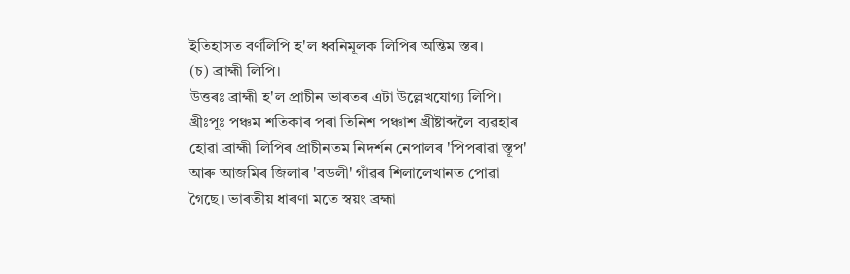ইতিহাসত বর্ণলিপি হ'ল ধ্বনিমূলক লিপিৰ অন্তিম স্তৰ।
(চ) ব্রাহ্মী লিপি।
উত্তৰঃ ব্রাহ্মী হ'ল প্রাচীন ভাৰতৰ এটা উল্লেখযোগ্য লিপি। খ্রীঃপূঃ পঞ্চম শতিকাৰ পৰা তিনিশ পঞ্চাশ খ্রীষ্টাব্দলৈ ব্যৱহাৰ হোৱা ব্ৰাহ্মী লিপিৰ প্ৰাচীনতম নিদর্শন নেপালৰ 'পিপৰাৱা স্তূপ' আৰু আজমিৰ জিলাৰ 'বডলী' গাঁৱৰ শিলালেখানত পোৱা গৈছে। ভাৰতীয় ধাৰণা মতে স্বয়ং ব্ৰহ্মা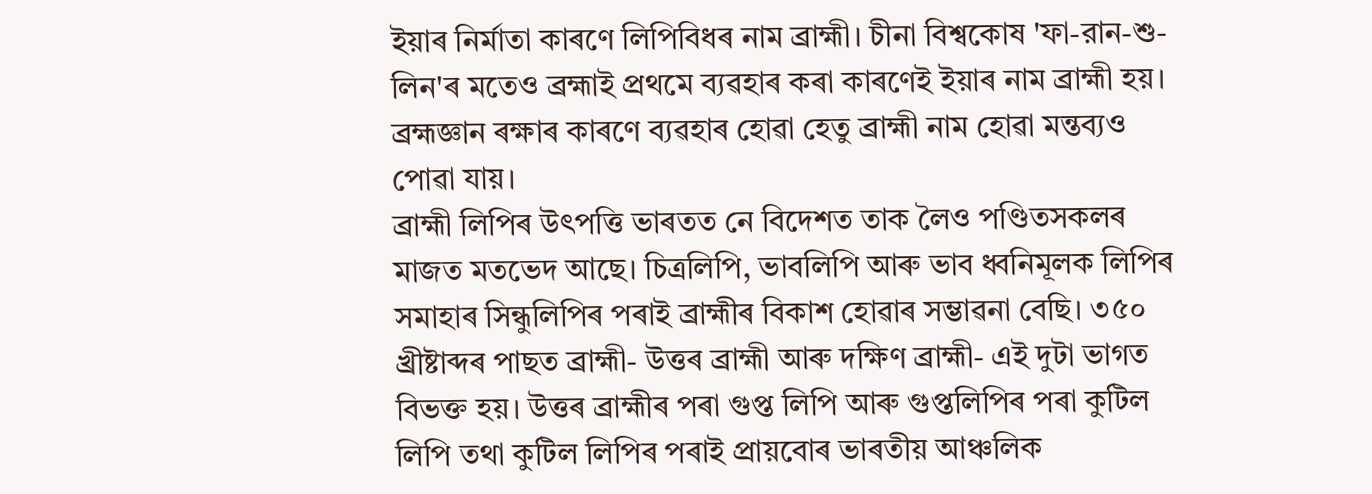ইয়াৰ নিৰ্মাতা কাৰণে লিপিবিধৰ নাম ব্রাহ্মী। চীনা বিশ্বকোষ 'ফা-রান-শু-লিন'ৰ মতেও ব্রহ্মাই প্রথমে ব্যৱহাৰ কৰা কাৰণেই ইয়াৰ নাম ব্রাহ্মী হয়। ব্ৰহ্মজ্ঞান ৰক্ষাৰ কাৰণে ব্যৱহাৰ হোৱা হেতু ব্রাহ্মী নাম হোৱা মন্তব্যও পোৱা যায়।
ব্রাহ্মী লিপিৰ উৎপত্তি ভাৰতত নে বিদেশত তাক লৈও পণ্ডিতসকলৰ মাজত মতভেদ আছে। চিত্রলিপি, ভাবলিপি আৰু ভাব ধ্বনিমূলক লিপিৰ সমাহাৰ সিন্ধুলিপিৰ পৰাই ব্রাহ্মীৰ বিকাশ হোৱাৰ সম্ভাৱনা বেছি। ৩৫০ খ্রীষ্টাব্দৰ পাছত ব্রাহ্মী- উত্তৰ ব্ৰাহ্মী আৰু দক্ষিণ ব্রাহ্মী- এই দুটা ভাগত বিভক্ত হয়। উত্তৰ ব্ৰাহ্মীৰ পৰা গুপ্ত লিপি আৰু গুপ্তলিপিৰ পৰা কুটিল লিপি তথা কুটিল লিপিৰ পৰাই প্ৰায়বোৰ ভাৰতীয় আঞ্চলিক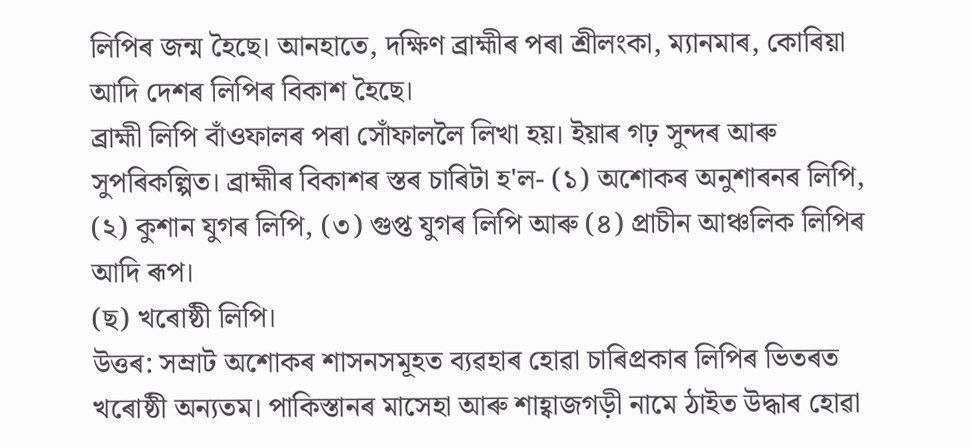লিপিৰ জন্ম হৈছে। আনহাতে, দক্ষিণ ব্রাহ্মীৰ পৰা শ্ৰীলংকা, ম্যানমাৰ, কোৰিয়া আদি দেশৰ লিপিৰ বিকাশ হৈছে।
ব্রাহ্মী লিপি বাঁওফালৰ পৰা সোঁফাললৈ লিখা হয়। ইয়াৰ গঢ় সুন্দৰ আৰু সুপৰিকল্পিত। ব্রাহ্মীৰ বিকাশৰ স্তৰ চাৰিটা হ'ল- (১) অশোকৰ অনুশাৰনৰ লিপি, (২) কুশান যুগৰ লিপি, (৩) গুপ্ত যুগৰ লিপি আৰু (৪) প্রাচীন আঞ্চলিক লিপিৰ আদি ৰূপ।
(ছ) খৰোষ্ঠী লিপি।
উত্তৰ: সম্রাট অশোকৰ শাসনসমূহত ব্যৱহাৰ হোৱা চাৰিপ্ৰকাৰ লিপিৰ ভিতৰত খৰোষ্ঠী অন্যতম। পাকিস্তানৰ মাসেহা আৰু শাহ্বাজগড়ী নামে ঠাইত উদ্ধাৰ হোৱা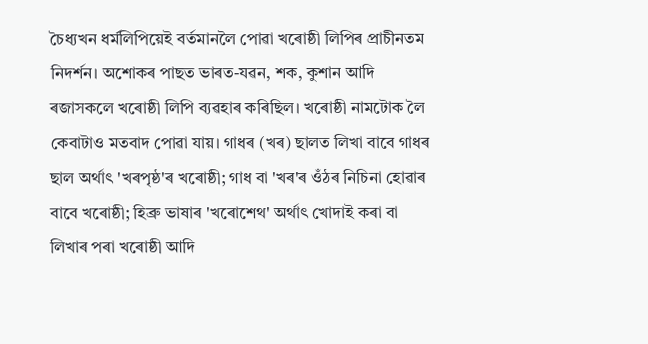চৈধ্যখন ধর্মলিপিয়েই বর্তমানলৈ পোৱা খৰোষ্ঠী লিপিৰ প্ৰাচীনতম নিদর্শন। অশোকৰ পাছত ভাৰত-যৱন, শক, কুশান আদি ৰজাসকলে খৰোষ্ঠী লিপি ব্যৱহাৰ কৰিছিল। খৰোষ্ঠী নামটোক লৈ কেবাটাও মতবাদ পোৱা যায়। গাধৰ (খৰ) ছালত লিখা বাবে গাধৰ ছাল অর্থাৎ 'খৰপৃষ্ঠ'ৰ খৰোষ্ঠী; গাধ বা 'খৰ'ৰ ওঁঠৰ নিচিনা হোৱাৰ বাবে খৰোষ্ঠী; হিব্রু ভাষাৰ 'খৰোশেথ' অর্থাৎ খোদাই কৰা বা লিখাৰ পৰা খৰোষ্ঠী আদি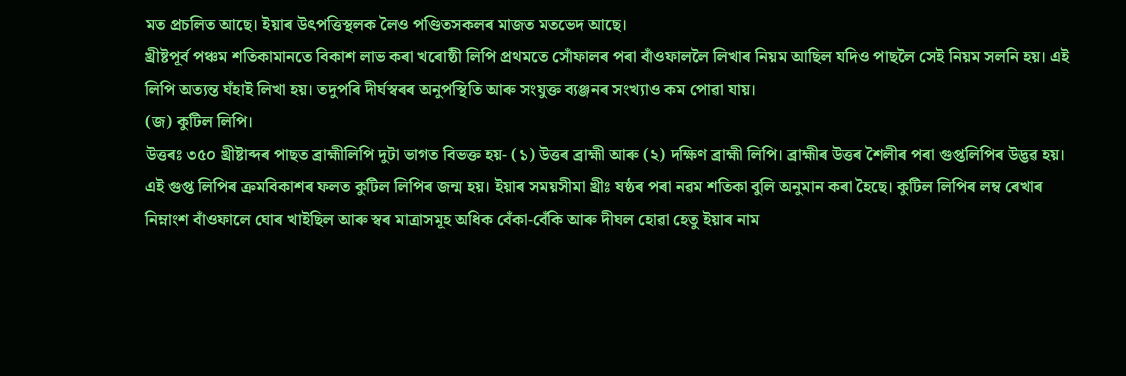মত প্রচলিত আছে। ইয়াৰ উৎপত্তিস্থলক লৈও পণ্ডিতসকলৰ মাজত মতভেদ আছে।
খ্রীষ্টপূর্ব পঞ্চম শতিকামানতে বিকাশ লাভ কৰা খৰোষ্ঠী লিপি প্রথমতে সোঁফালৰ পৰা বাঁওফাললৈ লিখাৰ নিয়ম আছিল যদিও পাছলৈ সেই নিয়ম সলনি হয়। এই লিপি অত্যন্ত ঘঁহাই লিখা হয়। তদুপৰি দীর্ঘস্বৰৰ অনুপস্থিতি আৰু সংযুক্ত ব্যঞ্জনৰ সংখ্যাও কম পোৱা যায়।
(জ) কুটিল লিপি।
উত্তৰঃ ৩৫০ খ্ৰীষ্টাব্দৰ পাছত ব্রাহ্মীলিপি দুটা ভাগত বিভক্ত হয়- (১) উত্তৰ ব্ৰাহ্মী আৰু (২) দক্ষিণ ব্রাহ্মী লিপি। ব্রাহ্মীৰ উত্তৰ শৈলীৰ পৰা গুপ্তলিপিৰ উদ্ভৱ হয়। এই গুপ্ত লিপিৰ ক্ৰমবিকাশৰ ফলত কুটিল লিপিৰ জন্ম হয়। ইয়াৰ সময়সীমা খ্ৰীঃ ষষ্ঠৰ পৰা নৱম শতিকা বুলি অনুমান কৰা হৈছে। কুটিল লিপিৰ লম্ব ৰেখাৰ নিম্নাংশ বাঁওফালে ঘোৰ খাইছিল আৰু স্বৰ মাত্ৰাসমূহ অধিক বেঁকা-বেঁকি আৰু দীঘল হোৱা হেতু ইয়াৰ নাম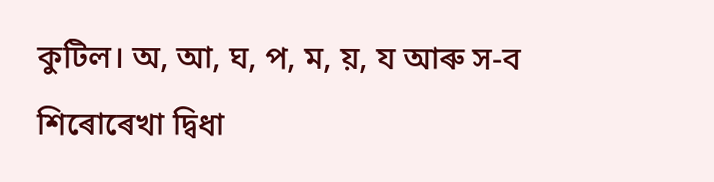কুটিল। অ, আ, ঘ, প, ম, য়, য আৰু স-ব শিৰোৰেখা দ্বিধা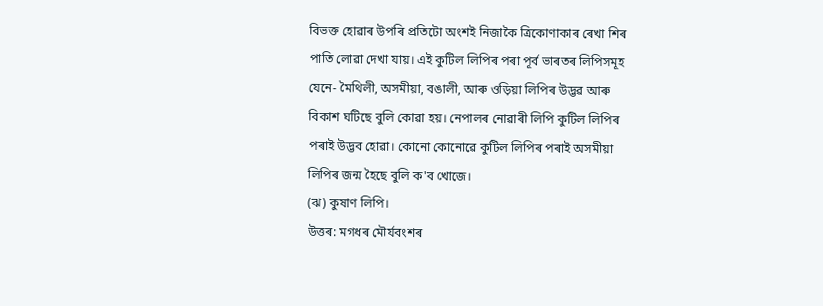বিভক্ত হোৱাৰ উপৰি প্ৰতিটো অংশই নিজাকৈ ত্রিকোণাকাৰ ৰেখা শিৰ পাতি লোৱা দেখা যায়। এই কুটিল লিপিৰ পৰা পূর্ব ভাৰতৰ লিপিসমূহ যেনে- মৈথিলী, অসমীয়া, বঙালী, আৰু ওড়িয়া লিপিৰ উদ্ভৱ আৰু বিকাশ ঘটিছে বুলি কোৱা হয়। নেপালৰ নোৱাৰী লিপি কুটিল লিপিৰ পৰাই উদ্ভব হোৱা। কোনো কোনোৱে কুটিল লিপিৰ পৰাই অসমীয়া লিপিৰ জন্ম হৈছে বুলি ক'ব খোজে।
(ঝ) কুষাণ লিপি।
উত্তৰ: মগধৰ মৌৰ্যবংশৰ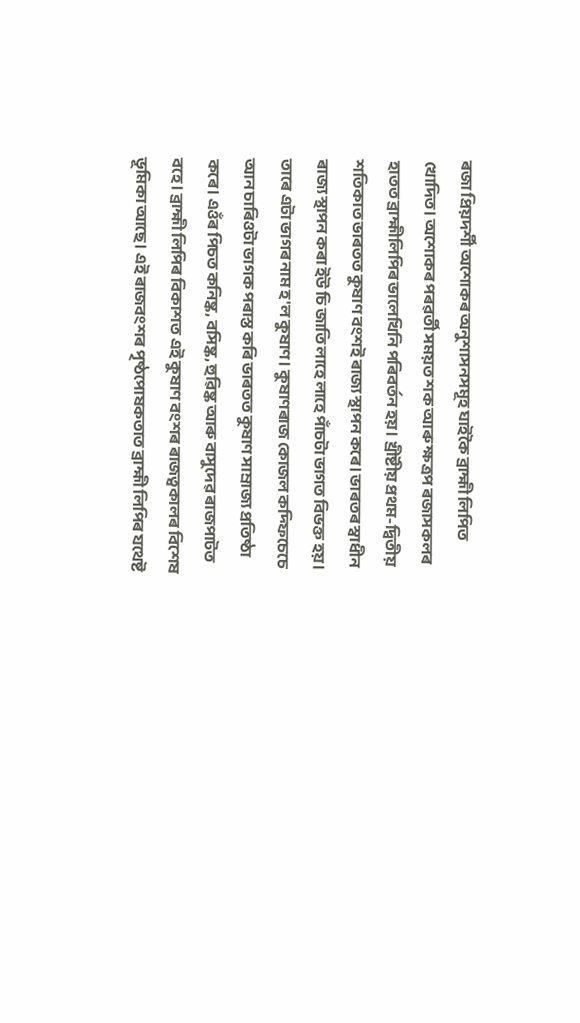ৰজা প্রিয়দর্শী অশোকৰ অনুশাসনসমূহ ঘাইকৈ ব্রাহ্মী লিপিত খোদিত। অশোকৰ পৰৱৰ্তী সময়ত শক আৰু ক্ষত্ৰপ ৰজাসকলৰ হাতত ব্রাহ্মীলিপিৰ ভালেখিনি পৰিবৰ্তন হয়। খ্রীষ্টীয় প্রথম-দ্বিতীয় শতিকাত ভাৰতত কুষাণ বংশই ৰাজ্য স্থাপন কৰে। ভাৰতৰ স্বাধীন ৰাজ্য স্থাপন কৰা ইউ চি জাতি লাহে লাহে পাঁচটা ভাগত বিভক্ত হয়। তাৰে এটা ভাগৰ নাম হ'ল কুষাণ। কুষাণৰাজ কোজল কদ্ফিচেচে আন চাৰিওটা ভাগক পৰাস্ত কৰি ভাৰতত কুষাণ সাম্রাজ্য প্রতিষ্ঠা কৰে। এওঁৰ পিচত কনিষ্ক, বসিষ্ক, হুৱিষ্ক আৰু বাসুদেৱ ৰাজপাটত বহে। ব্রাহ্মী লিপিৰ বিকাশত এই কুষাণ বংশৰ ৰাজত্বকালৰ বিশেষ ভূমিকা আছে। এই ৰাজবংশৰ পৃষ্ঠপোষকতাত ব্রাহ্মী লিপিৰ যথেষ্ট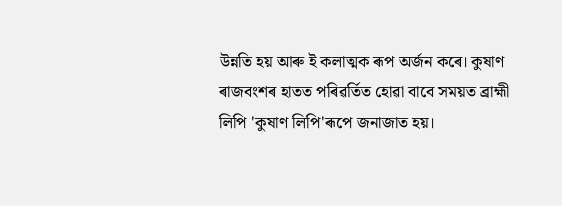উন্নতি হয় আৰু ই কলাত্মক ৰূপ অর্জন কৰে। কুষাণ ৰাজবংশৰ হাতত পৰিৱৰ্তিত হোৱা বাবে সময়ত ব্রাহ্মী লিপি 'কুষাণ লিপি'ৰূপে জনাজাত হয়।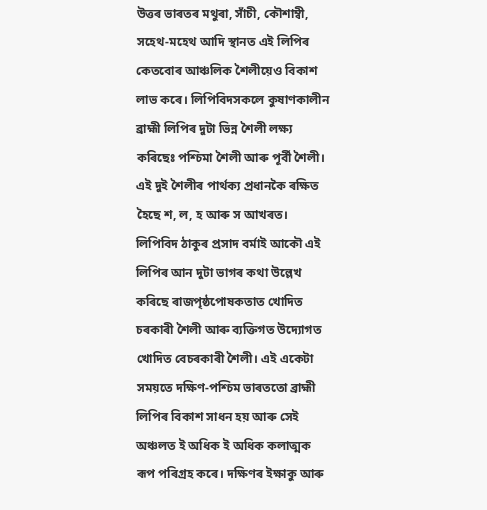উত্তৰ ভাৰতৰ মথুৰা, সাঁচী, কৌশাম্বী, সহেথ-মহেথ আদি স্থানত এই লিপিৰ কেতবোৰ আঞ্চলিক শৈলীয়েও বিকাশ লাভ কৰে। লিপিবিদসকলে কুষাণকালীন ব্রাহ্মী লিপিৰ দুটা ভিন্ন শৈলী লক্ষ্য কৰিছেঃ পশ্চিমা শৈলী আৰু পূর্বী শৈলী। এই দুই শৈলীৰ পাৰ্থক্য প্ৰধানকৈ ৰক্ষিত হৈছে শ, ল, হ আৰু স আখৰত। লিপিবিদ ঠাকুৰ প্ৰসাদ বৰ্মাই আকৌ এই লিপিৰ আন দুটা ভাগৰ কথা উল্লেখ কৰিছে ৰাজপৃষ্ঠপোষকতাত খোদিত চৰকাৰী শৈলী আৰু ব্যক্তিগত উদ্যোগত খোদিত বেচৰকাৰী শৈলী। এই একেটা সময়তে দক্ষিণ-পশ্চিম ভাৰততো ব্রাহ্মী লিপিৰ বিকাশ সাধন হয় আৰু সেই অঞ্চলত ই অধিক ই অধিক কলাত্মক ৰূপ পৰিগ্ৰহ কৰে। দক্ষিণৰ ইক্ষাকু আৰু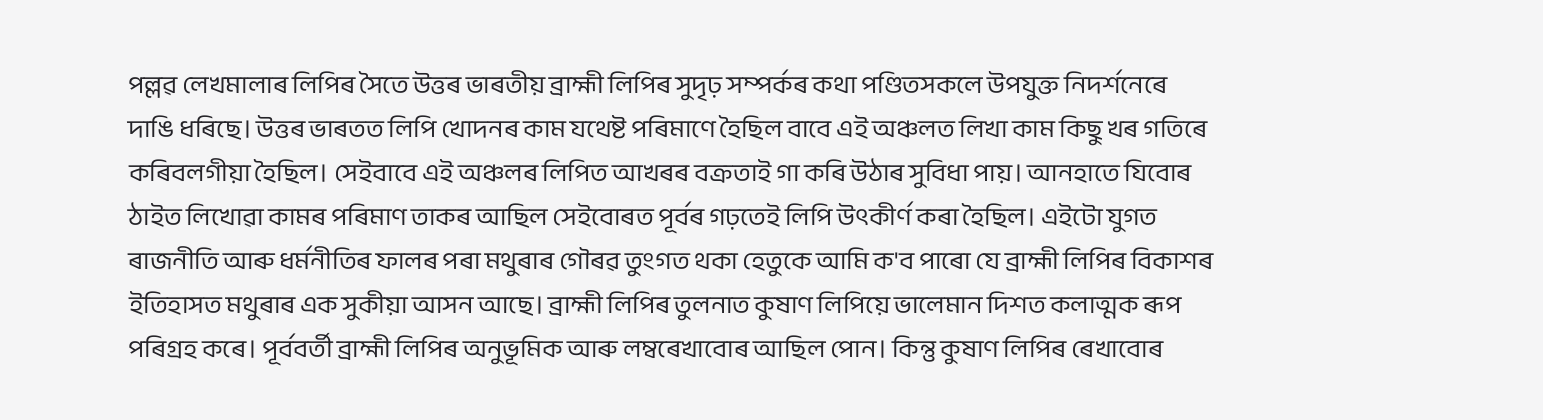পল্লৱ লেখমালাৰ লিপিৰ সৈতে উত্তৰ ভাৰতীয় ব্রাহ্মী লিপিৰ সুদৃঢ় সম্পৰ্কৰ কথা পণ্ডিতসকলে উপযুক্ত নিদর্শনেৰে দাঙি ধৰিছে। উত্তৰ ভাৰতত লিপি খোদনৰ কাম যথেষ্ট পৰিমাণে হৈছিল বাবে এই অঞ্চলত লিখা কাম কিছু খৰ গতিৰে কৰিবলগীয়া হৈছিল। সেইবাবে এই অঞ্চলৰ লিপিত আখৰৰ বক্রতাই গা কৰি উঠাৰ সুবিধা পায়। আনহাতে যিবোৰ ঠাইত লিখোৱা কামৰ পৰিমাণ তাকৰ আছিল সেইবোৰত পূৰ্বৰ গঢ়তেই লিপি উৎকীর্ণ কৰা হৈছিল। এইটো যুগত ৰাজনীতি আৰু ধৰ্মনীতিৰ ফালৰ পৰা মথুৰাৰ গৌৰৱ তুংগত থকা হেতুকে আমি ক'ব পাৰো যে ব্রাহ্মী লিপিৰ বিকাশৰ ইতিহাসত মথুৰাৰ এক সুকীয়া আসন আছে। ব্রাহ্মী লিপিৰ তুলনাত কুষাণ লিপিয়ে ভালেমান দিশত কলাত্মক ৰূপ পৰিগ্ৰহ কৰে। পূর্ববর্তী ব্রাহ্মী লিপিৰ অনুভূমিক আৰু লম্বৰেখাবোৰ আছিল পোন। কিন্তু কুষাণ লিপিৰ ৰেখাবোৰ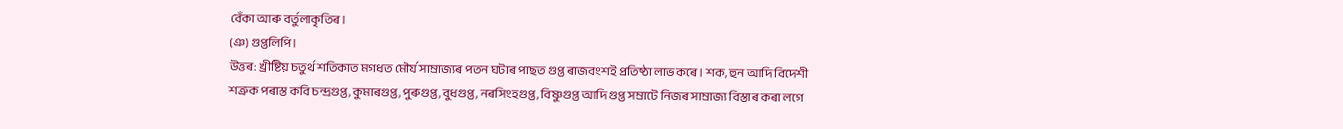বেঁকা আৰু বর্তুলাকৃতিৰ।
(ঞ) গুপ্তলিপি।
উত্তৰ: খ্রীষ্টিয় চতুর্থ শতিকাত মগধত মৌর্য সাম্ৰাজ্যৰ পতন ঘটাৰ পাছত গুপ্ত ৰাজবংশই প্রতিষ্ঠা লাভ কৰে। শক, হুন আদি বিদেশী শত্রুক পৰাস্ত কবি চন্দ্ৰগুপ্ত, কুমাৰগুপ্ত, পুৰুগুপ্ত, বুধগুপ্ত, নৰসিংহগুপ্ত, বিষ্ণুগুপ্ত আদি গুপ্ত সম্রাটে নিজৰ সাম্রাজ্য বিস্তাৰ কৰা লগে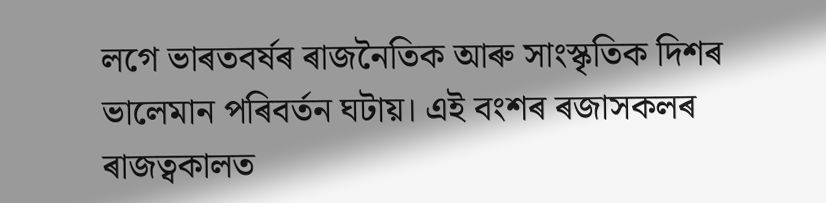লগে ভাৰতবৰ্ষৰ ৰাজনৈতিক আৰু সাংস্কৃতিক দিশৰ ভালেমান পৰিবৰ্তন ঘটায়। এই বংশৰ ৰজাসকলৰ ৰাজত্বকালত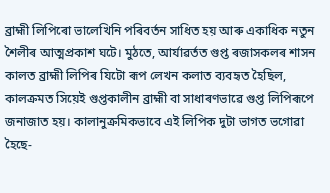ব্রাহ্মী লিপিৰো ভালেখিনি পৰিবৰ্তন সাধিত হয় আৰু একাধিক নতুন শৈলীৰ আত্মপ্রকাশ ঘটে। মুঠতে, আৰ্যাৱৰ্তত গুপ্ত ৰজাসকলৰ শাসন কালত ব্রাহ্মী লিপিৰ যিটো ৰূপ লেখন কলাত ব্যবহৃত হৈছিল, কালক্রমত সিয়েই গুপ্তকালীন ব্রাহ্মী বা সাধাৰণভাৱে গুপ্ত লিপিৰূপে জনাজাত হয়। কালানুক্রমিকভাবে এই লিপিক দুটা ভাগত ভগোৱা হৈছে-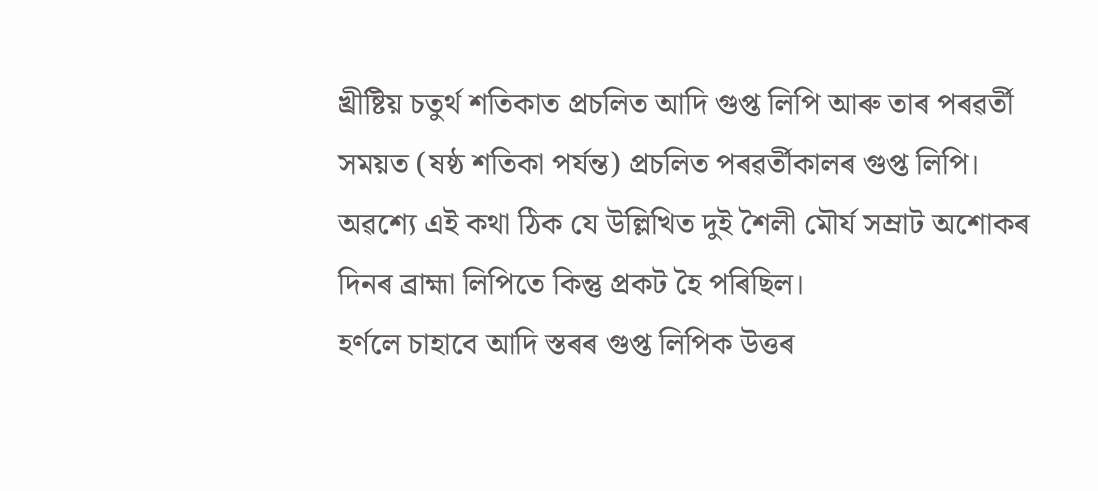খ্রীষ্টিয় চতুর্থ শতিকাত প্রচলিত আদি গুপ্ত লিপি আৰু তাৰ পৰৱৰ্তী সময়ত (ষষ্ঠ শতিকা পর্যন্ত) প্রচলিত পৰৱৰ্তীকালৰ গুপ্ত লিপি। অৱশ্যে এই কথা ঠিক যে উল্লিখিত দুই শৈলী মৌর্য সম্রাট অশোকৰ দিনৰ ব্ৰাহ্মা লিপিতে কিন্তু প্রকট হৈ পৰিছিল।
হর্ণলে চাহাবে আদি স্তৰৰ গুপ্ত লিপিক উত্তৰ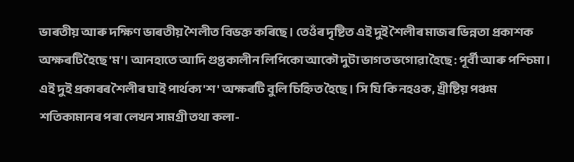ভাৰতীয় আৰু দক্ষিণ ভাৰতীয় শৈলীত বিভক্ত কৰিছে। তেওঁৰ দৃষ্টিত এই দুই শৈলীৰ মাজৰ ভিন্নতা প্রকাশক অক্ষৰটি হৈছে 'ম'। আনহাতে আদি গুপ্তকালীন লিপিকো আকৌ দুটা ভাগত ভগোৱা হৈছে: পূর্বী আৰু পশ্চিমা। এই দুই প্ৰকাৰৰ শৈলীৰ ঘাই পাৰ্থক্য 'শ' অক্ষৰটি বুলি চিহ্নিত হৈছে। সি যি কি নহওক, খ্রীষ্টিয় পঞ্চম শতিকামানৰ পৰা লেখন সামগ্রী তথা কলা-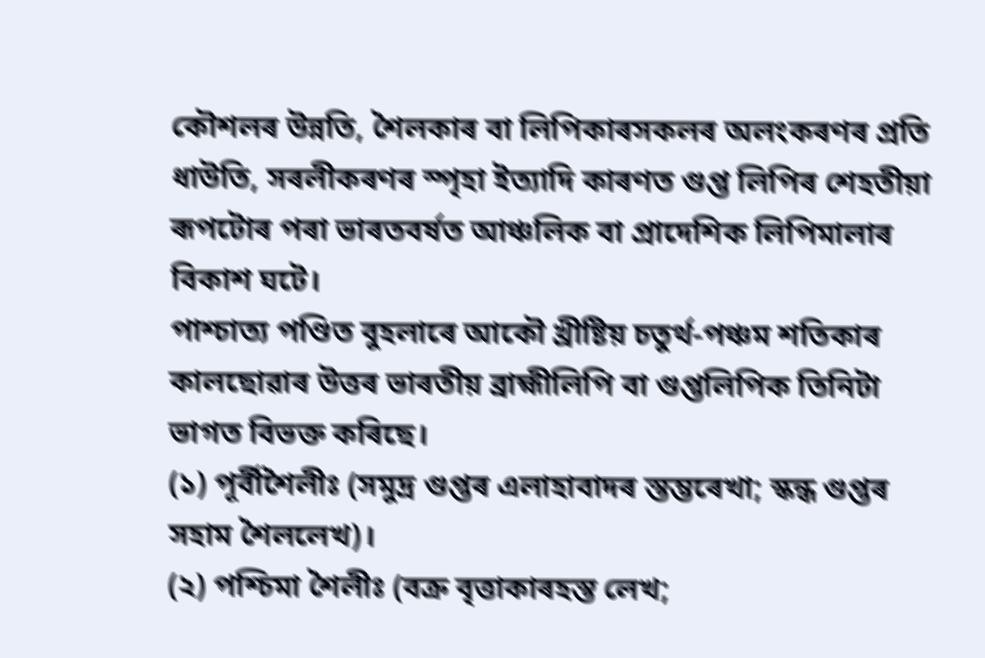কৌশলৰ উন্নতি, শৈলকাৰ বা লিপিকাৰসকলৰ অলংকৰণৰ প্ৰতি ধাউতি, সৰলীকৰণৰ স্পৃহা ইত্যাদি কাৰণত গুপ্ত লিপিৰ শেহতীয়া ৰূপটোৰ পৰা ভাৰতবৰ্ষত আঞ্চলিক বা প্রাদেশিক লিপিমালাৰ বিকাশ ঘটে।
পাশ্চাত্য পণ্ডিত বুহলাৰে আকৌ খ্রীষ্টিয় চতুর্থ-পঞ্চম শতিকাৰ কালছোৱাৰ উত্তৰ ভাৰতীয় ব্রাহ্মীলিপি বা গুপ্তলিপিক তিনিটা ভাগত বিভক্ত কৰিছে।
(১) পূর্বীশৈলীঃ (সমুদ্র গুপ্তৰ এলাহাবাদৰ স্তম্ভৰেখা; স্কন্ধ গুপ্তৰ সহাম শৈললেখ)।
(২) পশ্চিমা শৈলীঃ (বক্র বৃত্তাকাৰহস্ত লেখ;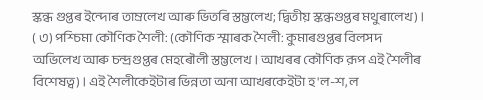স্কন্ধ গুপ্তৰ ইন্দোৰ তাম্রলেখ আৰু ভিতৰি স্তম্ভলেখ; দ্বিতীয় স্কন্ধগুপ্তৰ মথুৰালেখ)।
( ৩) পশ্চিমা কৌণিক শৈলী: (কৌণিক স্মাৰক শৈলী: কুমাৰগুপ্তৰ বিলসদ
অভিলেখ আৰু চন্দ্ৰগুপ্তৰ মেহৰৌলী স্তম্ভলেখ। আখৰৰ কৌণিক রূপ এই শৈলীৰ বিশেষত্ব)। এই শৈলীকেইটাৰ ভিন্নতা অনা আখৰকেইটা হ'ল-শ, ল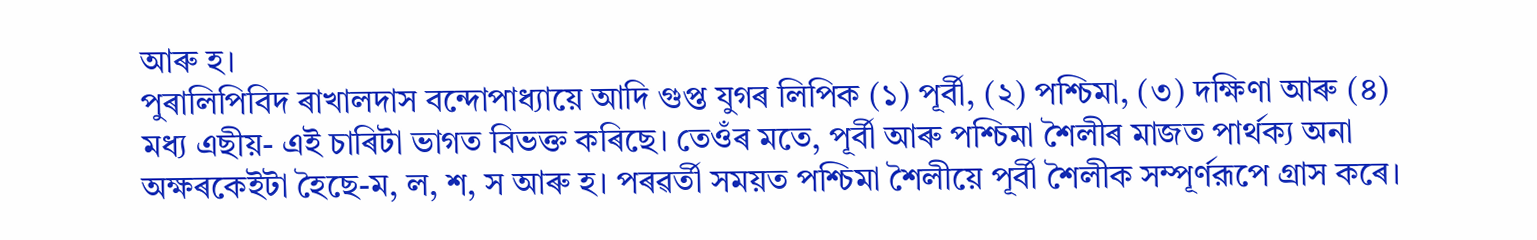আৰু হ।
পুৰালিপিবিদ ৰাখালদাস বন্দোপাধ্যায়ে আদি গুপ্ত যুগৰ লিপিক (১) পূর্বী, (২) পশ্চিমা, (৩) দক্ষিণা আৰু (৪) মধ্য এছীয়- এই চাৰিটা ভাগত বিভক্ত কৰিছে। তেওঁৰ মতে, পূৰ্বী আৰু পশ্চিমা শৈলীৰ মাজত পাৰ্থক্য অনা অক্ষৰকেইটা হৈছে-ম, ল, শ, স আৰু হ। পৰৱৰ্তী সময়ত পশ্চিমা শৈলীয়ে পূর্বী শৈলীক সম্পূর্ণরূপে গ্রাস কৰে।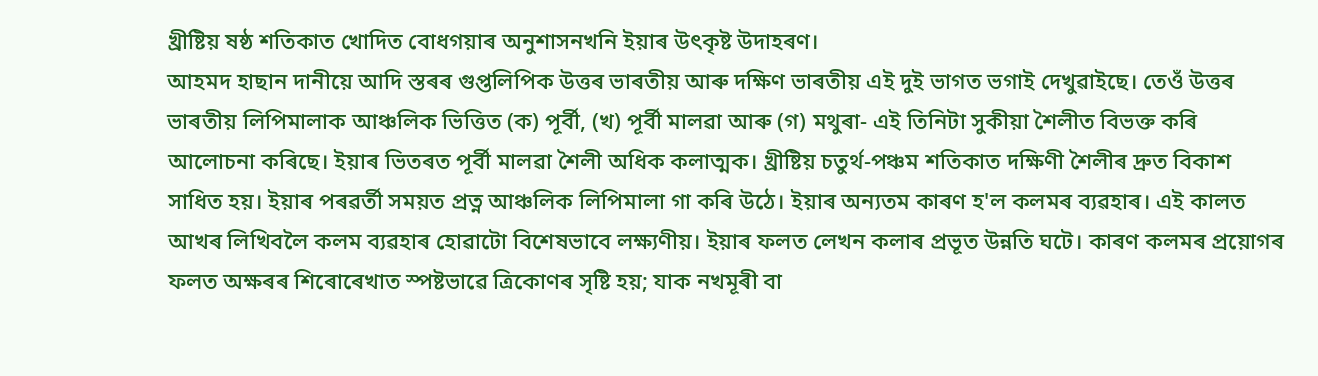খ্রীষ্টিয় ষষ্ঠ শতিকাত খোদিত বোধগয়াৰ অনুশাসনখনি ইয়াৰ উৎকৃষ্ট উদাহৰণ।
আহমদ হাছান দানীয়ে আদি স্তৰৰ গুপ্তলিপিক উত্তৰ ভাৰতীয় আৰু দক্ষিণ ভাৰতীয় এই দুই ভাগত ভগাই দেখুৱাইছে। তেওঁ উত্তৰ ভাৰতীয় লিপিমালাক আঞ্চলিক ভিত্তিত (ক) পূর্বী, (খ) পূর্বী মালৱা আৰু (গ) মথুৰা- এই তিনিটা সুকীয়া শৈলীত বিভক্ত কৰি আলোচনা কৰিছে। ইয়াৰ ভিতৰত পূৰ্বী মালৱা শৈলী অধিক কলাত্মক। খ্রীষ্টিয় চতুর্থ-পঞ্চম শতিকাত দক্ষিণী শৈলীৰ দ্রুত বিকাশ সাধিত হয়। ইয়াৰ পৰৱৰ্তী সময়ত প্রত্ন আঞ্চলিক লিপিমালা গা কৰি উঠে। ইয়াৰ অন্যতম কাৰণ হ'ল কলমৰ ব্যৱহাৰ। এই কালত আখৰ লিখিবলৈ কলম ব্যৱহাৰ হোৱাটো বিশেষভাবে লক্ষ্যণীয়। ইয়াৰ ফলত লেখন কলাৰ প্ৰভূত উন্নতি ঘটে। কাৰণ কলমৰ প্ৰয়োগৰ ফলত অক্ষৰৰ শিৰোৰেখাত স্পষ্টভাৱে ত্রিকোণৰ সৃষ্টি হয়; যাক নখমূৰী বা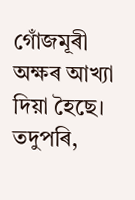গোঁজমূৰী অক্ষৰ আখ্যা দিয়া হৈছে। তদুপৰি,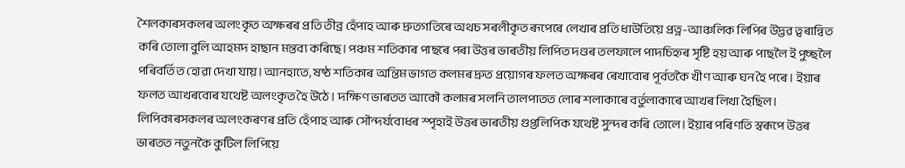শৈলকাৰসকলৰ অলংকৃত অক্ষৰৰ প্ৰতি তীব্র হেঁপাহ আৰু দ্রুতগতিৰে অথচ সৰলীকৃত ৰূপেৰে লেখাৰ প্ৰতি ধাউতিয়ে প্রত্ন-আঞ্চলিক লিপিৰ উদ্ভৱ ত্বৰান্বিত কৰি তোলা বুলি আহমদ হাছান মন্তব্য কৰিছে। পঞ্চম শতিকাৰ পাছৰে পৰা উত্তৰ ভাৰতীয় লিপিত দণ্ডৰ তলফালে পাদচিহ্নৰ সৃষ্টি হয় আৰু পাছলৈ ই পুচ্ছলৈ পৰিবৰ্তিত হোৱা দেখা যায়। আনহাতে, ষষ্ঠ শতিকাৰ অন্তিম ভাগত কলমৰ দ্রুত প্ৰয়োগৰ ফলত অক্ষৰৰ ৰেখাবোৰ পূৰ্বতকৈ খীণ আৰু ঘন হৈ পৰে। ইয়াৰ ফলত আখৰবোৰ যথেষ্ট অলংকৃত হৈ উঠে। দক্ষিণ ভাৰতত আকৌ কলমৰ সলনি তালপাতত লোৰ শলাকাৰে বর্তুলাকাৰে আখৰ লিখা হৈছিল। লিপিকাৰসকলৰ অলংকৰণৰ প্ৰতি হেঁপাহ আৰু সৌন্দৰ্যবোধৰ স্পৃহাই উত্তৰ ভাৰতীয় গুপ্তলিপিক যথেষ্ট সুন্দৰ কৰি তোলে। ইয়াৰ পৰিণতি স্বৰূপে উত্তৰ ভাৰতত নতুনকৈ কুটিল লিপিয়ে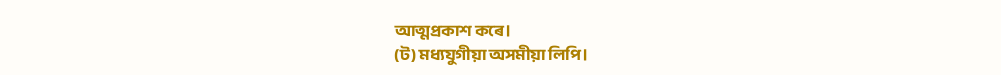আত্মপ্রকাশ কৰে।
(ট) মধ্যযুগীয়া অসমীয়া লিপি।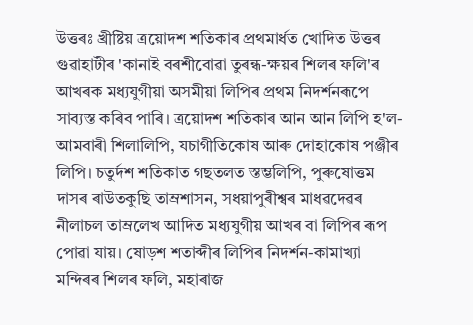উত্তৰঃ খ্রীষ্টিয় ত্রয়োদশ শতিকাৰ প্ৰথমার্ধত খোদিত উত্তৰ গুৱাহাটীৰ 'কানাই বৰশীবোৱা তুৰন্ধ-ক্ষয়ৰ শিলৰ ফলি'ৰ আখৰক মধ্যযুগীয়া অসমীয়া লিপিৰ প্ৰথম নিদৰ্শনৰূপে সাব্যস্ত কৰিব পাৰি। ত্রয়োদশ শতিকাৰ আন আন লিপি হ'ল- আমবাৰী শিলালিপি, যচাগীতিকোষ আৰু দোহাকোষ পঞ্জীৰ লিপি। চতুর্দশ শতিকাত গছতলত স্তম্ভলিপি, পুৰুষোত্তম দাসৰ ৰাউতকুছি তাম্রশাসন, সধয়াপুৰীশ্বৰ মাধৱদেৱৰ নীলাচল তাম্রলেখ আদিত মধ্যযুগীয় আখৰ বা লিপিৰ ৰূপ পোৱা যায়। ষোড়শ শতাব্দীৰ লিপিৰ নিদৰ্শন-কামাখ্যা মন্দিৰৰ শিলৰ ফলি, মহাৰাজ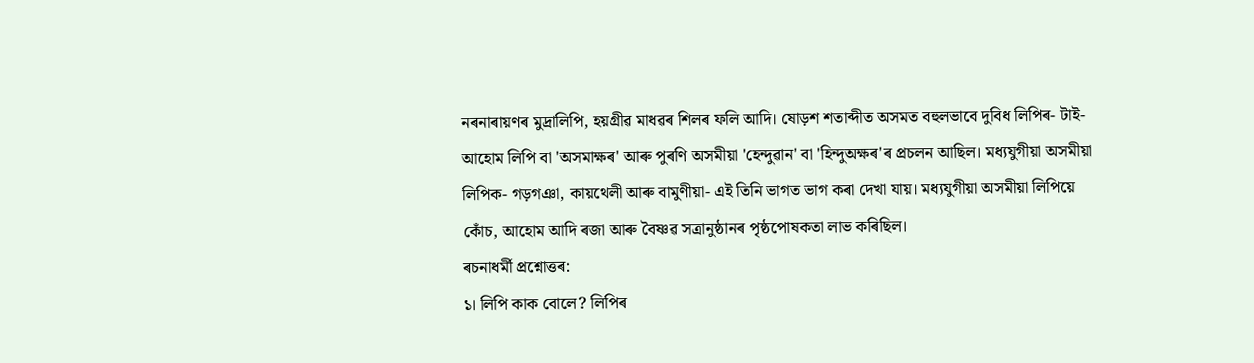নৰনাৰায়ণৰ মুদ্রালিপি, হয়গ্ৰীৱ মাধৱৰ শিলৰ ফলি আদি। ষোড়শ শতাব্দীত অসমত বহুলভাবে দুবিধ লিপিৰ- টাই-আহোম লিপি বা 'অসমাক্ষৰ' আৰু পুৰণি অসমীয়া 'হেন্দুৱান' বা 'হিন্দুঅক্ষৰ'ৰ প্ৰচলন আছিল। মধ্যযুগীয়া অসমীয়া লিপিক- গড়গঞা, কায়থেলী আৰু বামুণীয়া- এই তিনি ভাগত ভাগ কৰা দেখা যায়। মধ্যযুগীয়া অসমীয়া লিপিয়ে কোঁচ, আহোম আদি ৰজা আৰু বৈষ্ণৱ সত্রানুষ্ঠানৰ পৃষ্ঠপোষকতা লাভ কৰিছিল।
ৰচনাধৰ্মী প্রশ্নোত্তৰ:
১। লিপি কাক বোলে? লিপিৰ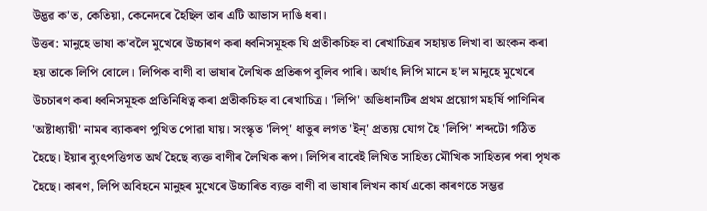উদ্ভৱ ক'ত, কেতিয়া, কেনেদৰে হৈছিল তাৰ এটি আভাস দাঙি ধৰা।
উত্তৰ: মানুহে ভাষা ক'বলৈ মুখেৰে উচ্চাৰণ কৰা ধ্বনিসমূহক যি প্রতীকচিহ্ন বা ৰেখাচিত্ৰৰ সহায়ত লিখা বা অংকন কৰা হয় তাকে লিপি বোলে। লিপিক বাণী বা ভাষাৰ লৈখিক প্রতিৰূপ বুলিব পাৰি। অর্থাৎ লিপি মানে হ'ল মানুহে মুখেৰে উচচাৰণ কৰা ধ্বনিসমূহক প্রতিনিধিত্ব কৰা প্ৰতীকচিহ্ন বা ৰেখাচিত্র। 'লিপি' অভিধানটিৰ প্ৰথম প্ৰয়োগ মহর্ষি পাণিনিৰ 'অষ্টাধ্যায়ী' নামৰ ব্যাকৰণ পুথিত পোৱা যায়। সংস্কৃত 'লিপ্' ধাতুৰ লগত 'ইন্' প্রত্যয় যোগ হৈ 'লিপি' শব্দটো গঠিত হৈছে। ইয়াৰ ব্যুৎপত্তিগত অর্থ হৈছে ব্যক্ত বাণীৰ লৈখিক ৰূপ। লিপিৰ বাবেই লিখিত সাহিত্য মৌখিক সাহিত্যৰ পৰা পৃথক হৈছে। কাৰণ, লিপি অবিহনে মানুহৰ মুখেৰে উচ্চাৰিত ব্যক্ত বাণী বা ভাষাৰ লিখন কাৰ্য একো কাৰণতে সম্ভৱ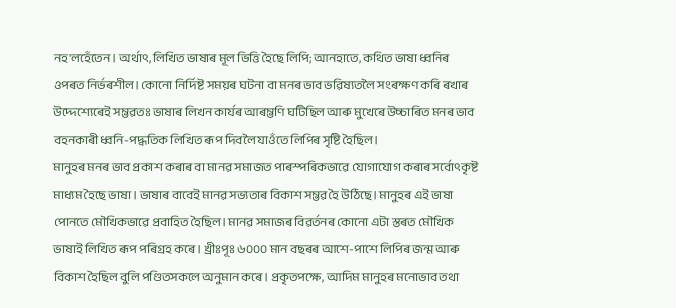নহ'লহেঁতেন। অর্থাৎ, লিখিত ভাষাৰ মূল ভিত্তি হৈছে লিপি; আনহাতে, কথিত ভাষা ধ্বনিৰ ওপৰত নিৰ্ভৰশীল। কোনো নির্দিষ্ট সময়ৰ ঘটনা বা মনৰ ভাব ভৱিষ্যতলৈ সংৰক্ষণ কৰি ৰখাৰ উদ্দেশ্যেৰেই সম্ভৱতঃ ভাষাৰ লিখন কাৰ্যৰ আৰম্ভণি ঘটিছিল আৰু মুখেৰে উচ্চাৰিত মনৰ ভাব বহনকাৰী ধ্বনি-পদ্ধতিক লিখিত ৰূপ দিবলৈ যাওঁতে লিপিৰ সৃষ্টি হৈছিল।
মানুহৰ মনৰ ভাব প্রকাশ কৰাৰ বা মানৱ সমাজত পাৰস্পৰিকভাৱে যোগাযোগ কৰাৰ সর্বোৎকৃষ্ট মাধ্যম হৈছে ভাষা। ভাষাৰ বাবেই মানৱ সভ্যতাৰ বিকাশ সম্ভৱ হৈ উঠিছে। মানুহৰ এই ভাষা পোনতে মৌখিকভাৱে প্রবাহিত হৈছিল। মানৱ সমাজৰ বিৱৰ্তনৰ কোনো এটা স্তৰত মৌখিক ভাষাই লিখিত ৰূপ পৰিগ্ৰহ কৰে। খ্ৰীঃপূঃ ৬০০০ মান বছৰৰ আশে-পাশে লিপিৰ জন্ম আৰু বিকাশ হৈছিল বুলি পণ্ডিতসকলে অনুমান কৰে। প্রকৃতপক্ষে, আদিম মানুহৰ মনোভাব তথা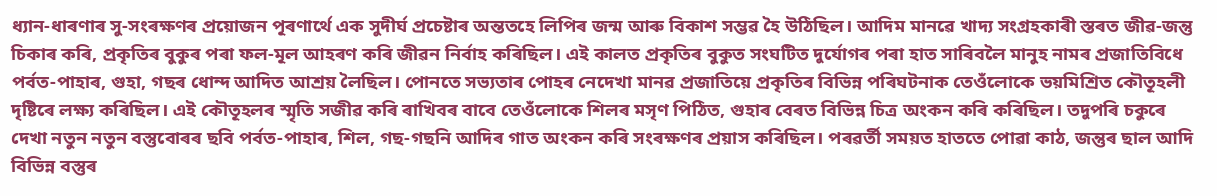ধ্যান-ধাৰণাৰ সু-সংৰক্ষণৰ প্ৰয়োজন পূৰণাৰ্থে এক সুদীর্ঘ প্রচেষ্টাৰ অন্ততহে লিপিৰ জন্ম আৰু বিকাশ সম্ভৱ হৈ উঠিছিল। আদিম মানৱে খাদ্য সংগ্ৰহকাৰী স্তৰত জীৱ-জন্তু চিকাৰ কৰি, প্ৰকৃতিৰ বুকুৰ পৰা ফল-মূল আহৰণ কৰি জীৱন নিৰ্বাহ কৰিছিল। এই কালত প্ৰকৃতিৰ বুকুত সংঘটিত দুৰ্যোগৰ পৰা হাত সাৰিবলৈ মানুহ নামৰ প্ৰজাতিবিধে পৰ্বত-পাহাৰ, গুহা, গছৰ ধোন্দ আদিত আশ্রয় লৈছিল। পোনতে সভ্যতাৰ পোহৰ নেদেখা মানৱ প্রজাতিয়ে প্রকৃতিৰ বিভিন্ন পৰিঘটনাক তেওঁলোকে ভয়মিশ্রিত কৌতূহলী দৃষ্টিৰে লক্ষ্য কৰিছিল। এই কৌতূহলৰ স্মৃতি সজীৱ কৰি ৰাখিবৰ বাবে তেওঁলোকে শিলৰ মসৃণ পিঠিত, গুহাৰ বেৰত বিভিন্ন চিত্র অংকন কৰি কৰিছিল। তদুপৰি চকুৰে দেখা নতুন নতুন বস্তুবোৰৰ ছবি পৰ্বত-পাহাৰ, শিল, গছ-গছনি আদিৰ গাত অংকন কৰি সংৰক্ষণৰ প্ৰয়াস কৰিছিল। পৰৱৰ্তী সময়ত হাততে পোৱা কাঠ, জন্তুৰ ছাল আদি বিভিন্ন বস্তুৰ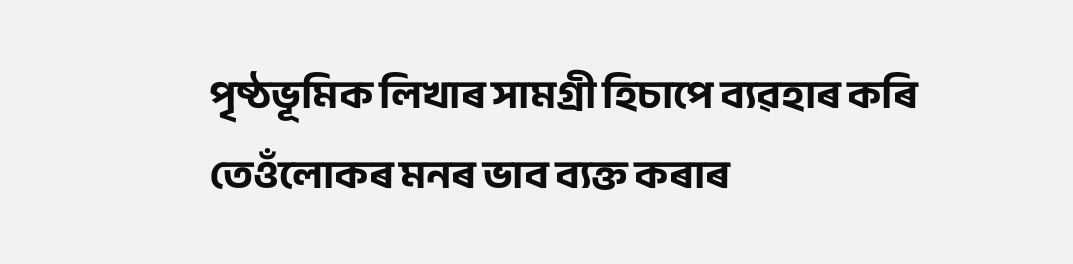পৃষ্ঠভূমিক লিখাৰ সামগ্ৰী হিচাপে ব্যৱহাৰ কৰি তেওঁলোকৰ মনৰ ভাব ব্যক্ত কৰাৰ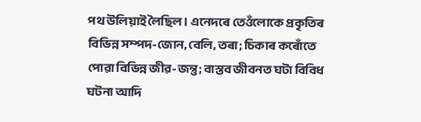পথ উলিয়াই লৈছিল। এনেদৰে তেওঁলোকে প্ৰকৃতিৰ বিভিন্ন সম্পদ-জোন, বেলি, তৰা; চিকাৰ কৰোঁতে পোৱা বিভিন্ন জীৱ-জন্তু; বাস্তব জীবনত ঘটা বিবিধ ঘটনা আদি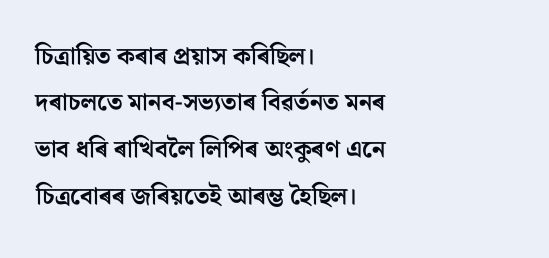চিত্রায়িত কৰাৰ প্ৰয়াস কৰিছিল। দৰাচলতে মানব-সভ্যতাৰ বিৱৰ্তনত মনৰ ভাব ধৰি ৰাখিবলৈ লিপিৰ অংকুৰণ এনে চিত্ৰবোৰৰ জৰিয়তেই আৰম্ভ হৈছিল।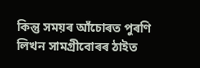কিন্তু সময়ৰ আঁচোৰত পুৰণি লিখন সামগ্ৰীবোৰৰ ঠাইত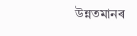উন্নতমানৰ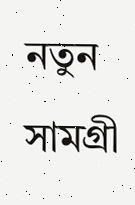নতুন সামগ্ৰী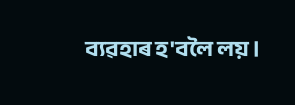ব্যৱহাৰ হ'বলৈ লয়।